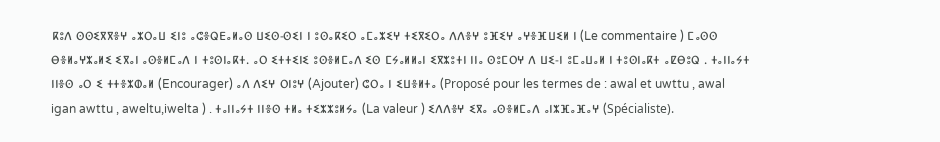ⴽⵓⴷ ⵙⵙⵉⴳⴳⴻⵖ ⴰⵣⵔⴰⵡ ⵉⵏⵓ ⴰⵛⴻⵕⴹⴰⵍⴰⵙ ⵡⵉⵙ-ⵙⵉⵏ ⵏ ⵓⵙⴰⴽⵉⵔ ⴰⵎⴰⵣⵉⵖ ⵜⵉⴳⵉⵔⴰ ⴷⴷⴻⵖ ⵓⴼⵉⵖ ⴰⵖⴻⴼⵡⵉⵍ ⵏ (Le commentaire ) ⵎⴰⵙⵙ ⴱⴻⵍⴰⵖⵣⴰⵍⵉ ⵉⴳⴰⵏ ⴰⵙⴻⵍⵎⴰⴷ ⵏ ⵜⵓⵙⵏⴰⴽⵜ. ⴰⵔ ⵉⵜⵜⵉⵏⵉ ⵓⵙⴻⵍⵎⴰⴷ ⵉⵙ ⵎⵢⴰⵍⵍⴰⵏ ⵉⴳⵣⵓⵜⵏ ⵏⵏⴰ ⵙⵓⵎⵔⵖ ⴷ ⵡⵉ-ⵏ ⵓⵎⴰⵡⴰⵍ ⵏ ⵜⵓⵙⵏⴰⴽⵜ ⴰⵇⴱⵓⵕ . ⵜⴰⵏⵏⴰⵢⵜ ⵏⵏⴻⵙ ⴰⵔ ⵉ ⵜⵜⴻⵣⵀⴰⵍ (Encourager) ⴰⴷ ⴷⵉⵖ ⵔⵏⵓⵖ (Ajouter) ⵛⵔⴰ ⵏ ⵉⵡⴻⵍⵜⴰ (Proposé pour les termes de : awal et uwttu , awal igan awttu , aweltu,iwelta ) . ⵜⴰⵏⵏⴰⵢⵜ ⵏⵏⴻⵙ ⵜⵍⴰ ⵜⵉⵣⵣⵓⵍⵢⴰ (La valeur ) ⵉⴷⴷⴻⵖ ⵉⴳⴰ ⴰⵙⴻⵍⵎⴰⴷ ⴰⵏⵣⴼⴰⴼⴰⵖ (Spécialiste).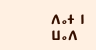ⴷⴰⵜ ⵏ ⵡⴰⴷ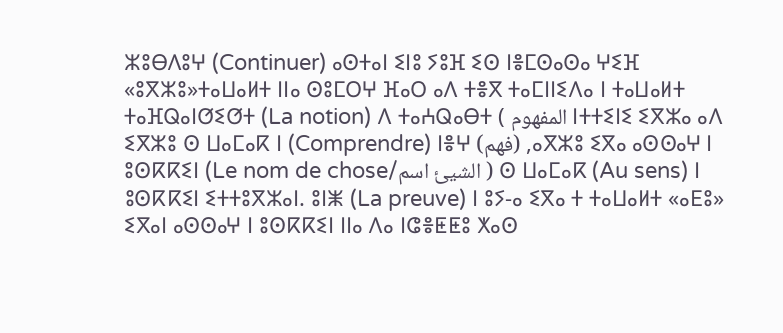ⵣⵓⴱⴷⵓⵖ (Continuer) ⴰⵙⵜⴰⵏ ⵉⵏⵓ ⵢⵓⴼ ⵉⵙ ⵏⴻⵎⵙⴰⵙⴰ ⵖⵉⴼ «ⵓⴳⵣⵓ»ⵜⴰⵡⴰⵍⵜ ⵏⵏⴰ ⵙⵓⵎⵔⵖ ⴼⴰⵔ ⴰⴷ ⵜⴻⴳ ⵜⴰⵎⵏⵏⵉⴷⴰ ⵏ ⵜⴰⵡⴰⵍⵜ ⵜⴰⴼⵕⴰⵏⵚⵉⵚⵜ (La notion) ⴷ ⵜⴰⵄⵕⴰⴱⵜ ( المفهوم ⵏⵜⵜⵉⵏⵉ ⵉⴳⵣⴰ ⴰⴷ ⵉⴳⵣⵓ ⵙ ⵡⴰⵎⴰⴽ ⵏ (Comprendre) ⵏⴻⵖ (فهم) ,ⴰⴳⵣⵓ ⵉⴳⴰ ⴰⵙⵙⴰⵖ ⵏ ⵓⵙⴽⴽⵉⵏ (Le nom de chose/الشيئ اسم ) ⵙ ⵡⴰⵎⴰⴽ (Au sens) ⵏ ⵓⵙⴽⴽⵉⵏ ⵉⵜⵜⵓⴳⵣⴰⵏ. ⵓⵏⵥ (La preuve) ⵏ ⵓⵢ-ⴰ ⵉⴳⴰ ⵜ ⵜⴰⵡⴰⵍⵜ «ⴰⴹⵓ» ⵉⴳⴰⵏ ⴰⵙⵙⴰⵖ ⵏ ⵓⵙⴽⴽⵉⵏ ⵏⵏⴰ ⴷⴰ ⵏⵛⴻⵟⵟⵓ ⵅⴰⵙ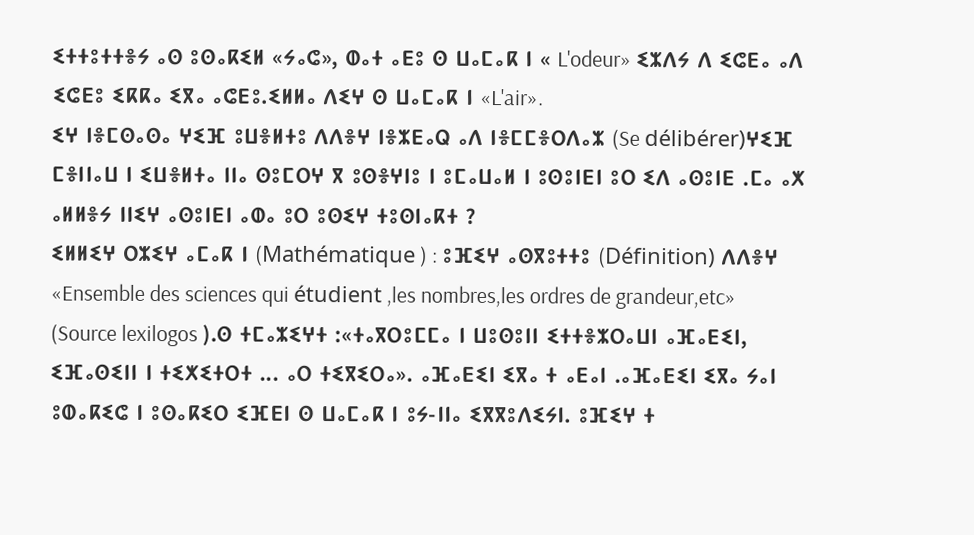ⵉⵜⵜⵓⵜⵜⴻⵢ ⴰⵙ ⵓⵙⴰⴽⵉⵍ «ⵢⴰⵛ», ⵀⴰⵜ ⴰⴹⵓ ⵙ ⵡⴰⵎⴰⴽ ⵏ « L'odeur» ⵉⵣⴷⵢ ⴷ ⵉⵛⴹⴰ ⴰⴷ ⵉⵛⴹⵓ ⵉⴽⴽⴰ ⵉⴳⴰ ⴰⵛⴹⵓ.ⵉⵍⵍⴰ ⴷⵉⵖ ⵙ ⵡⴰⵎⴰⴽ ⵏ «L'air».
ⵉⵖ ⵏⴻⵎⵙⴰⵙⴰ ⵖⵉⴼ ⵓⵡⴻⵍⵜⵓ ⴷⴷⴻⵖ ⵏⴻⵣⴹⴰⵕ ⴰⴷ ⵏⴻⵎⵎⴻⵔⴷⴰⵣ (Se délibérer)ⵖⵉⴼ ⵎⴻⵏⵏⴰⵡ ⵏ ⵉⵡⴻⵍⵜⴰ ⵏⵏⴰ ⵙⵓⵎⵔⵖ ⴳ ⵓⵙⴻⵖⵏⵓ ⵏ ⵓⵎⴰⵡⴰⵍ ⵏ ⵓⵙⵓⵏⴹⵏ ⵓⵔ ⵉⴷ ⴰⵙⵓⵏⴹ .ⵎⴰ ⴰⵅ ⴰⵍⵍⴻⵢ ⵏⵏⵉⵖ ⴰⵙⵓⵏⴹⵏ ⴰⵀⴰ ⵓⵔ ⵓⵙⵉⵖ ⵜⵓⵙⵏⴰⴽⵜ ?
ⵉⵍⵍⵉⵖ ⵔⵣⵉⵖ ⴰⵎⴰⴽ ⵏ (Mathématique ) : ⵓⴼⵉⵖ ⴰⵙⴳⵓⵜⵜⵓ (Définition) ⴷⴷⴻⵖ «Ensemble des sciences qui étudient ,les nombres,les ordres de grandeur,etc» (Source lexilogos ).ⵙ ⵜⵎⴰⵣⵉⵖⵜ :«ⵜⴰⴳⵔⵓⵎⵎⴰ ⵏ ⵡⵓⵙⵓⵏⵏ ⵉⵜⵜⴻⵣⵔⴰⵡⵏ ⴰⴼⴰⴹⵉⵏ, ⵉⴼⴰⵙⵉⵏⵏ ⵏ ⵜⵉⵅⵉⵜⵔⵜ ... ⴰⵔ ⵜⵉⴳⵉⵔⴰ». ⴰⴼⴰⴹⵉⵏ ⵉⴳⴰ ⵜ ⴰⴹⴰⵏ .ⴰⴼⴰⴹⵉⵏ ⵉⴳⴰ ⵢⴰⵏ ⵓⵀⴰⴽⵉⵛ ⵏ ⵓⵙⴰⴽⵉⵔ ⵉⴼⴹⵏ ⵙ ⵡⴰⵎⴰⴽ ⵏ ⵓⵢ-ⵏⵏⴰ ⵉⴳⴳⵓⴷⵉⵢⵏ. ⵓⴼⵉⵖ ⵜ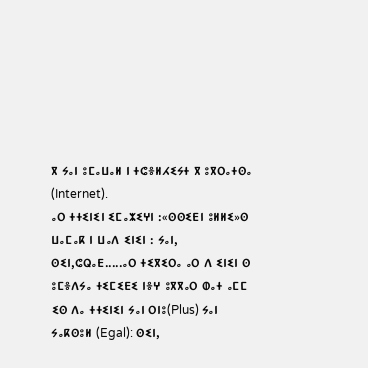ⴳ ⵢⴰⵏ ⵓⵎⴰⵡⴰⵍ ⵏ ⵜⵛⴻⵍⵃⵉⵢⵜ ⴳ ⵓⴳⵔⴰⵜⵙⴰ (Internet).
ⴰⵔ ⵜⵜⵉⵏⵉⵏ ⵉⵎⴰⵣⵉⵖⵏ :«ⵙⵙⵉⴹⵏ ⵓⵍⵍⵉ»ⵙ ⵡⴰⵎⴰⴽ ⵏ ⵡⴰⴷ ⵉⵏⵉⵏ : ⵢⴰⵏ, ⵙⵉⵏ,ⵛⵕⴰⴹ.....ⴰⵔ ⵜⵉⴳⵉⵔⴰ ⴰⵔ ⴷ ⵉⵏⵉⵏ ⵙ ⵓⵎⴻⴷⵢⴰ ⵜⵉⵎⵉⴹⵉ ⵏⴻⵖ ⵓⴳⴳⴰⵔ ⵀⴰⵜ ⴰⵎⵎ ⵉⵙ ⴷⴰ ⵜⵜⵉⵏⵉⵏ ⵢⴰⵏ ⵔⵏⵓ(Plus) ⵢⴰⵏ ⵢⴰⴽⵙⵓⵍ (Egal): ⵙⵉⵏ,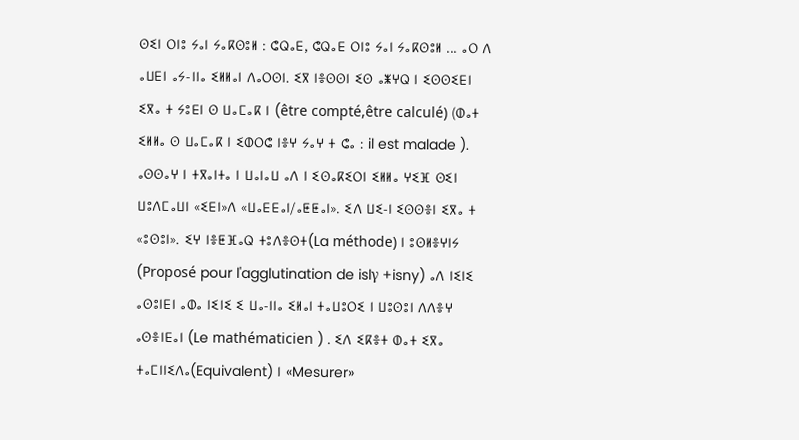ⵙⵉⵏ ⵔⵏⵓ ⵢⴰⵏ ⵢⴰⴽⵙⵓⵍ : ⵛⵕⴰⴹ, ⵛⵕⴰⴹ ⵔⵏⵓ ⵢⴰⵏ ⵢⴰⴽⵙⵓⵍ ... ⴰⵔ ⴷ ⴰⵡⴹⵏ ⴰⵢ-ⵏⵏⴰ ⵉⵍⵍⴰⵏ ⴷⴰⵔⵙⵏ. ⵉⴳ ⵏⴻⵙⵙⵏ ⵉⵙ ⴰⵥⵖⵕ ⵏ ⵉⵙⵙⵉⴹⵏ ⵉⴳⴰ ⵜ ⵢⵓⴹⵏ ⵙ ⵡⴰⵎⴰⴽ ⵏ (être compté,être calculé) (ⵀⴰⵜ ⵉⵍⵍⴰ ⵙ ⵡⴰⵎⴰⴽ ⵏ ⵉⵀⵔⵛ ⵏⴻⵖ ⵢⴰⵖ ⵜ ⵛⴰ : il est malade ). ⴰⵙⵙⴰⵖ ⵏ ⵜⴳⴰⵏⵜⴰ ⵏ ⵡⴰⵏⴰⵡ ⴰⴷ ⵏ ⵉⵙⴰⴽⵉⵔⵏ ⵉⵍⵍⴰ ⵖⵉⴼ ⵙⵉⵏ ⵡⵓⴷⵎⴰⵡⵏ «ⵉⴹⵏ»ⴷ «ⵡⴰⴹⴹⴰⵏ/ⴰⵟⵟⴰⵏ». ⵉⴷ ⵡⵉ-ⵏ ⵉⵙⵙⴻⵏ ⵉⴳⴰ ⵜ «ⵓⵙⵓⵏ». ⵉⵖ ⵏⴻⵟⴼⴰⵕ ⵜⵓⴷⴻⵙⵜ(La méthode) ⵏ ⵓⵙⵍⴻⵖⵏⵢ (Proposé pour l'agglutination de islγ +isny) ⴰⴷ ⵏⵉⵏⵉ ⴰⵙⵓⵏⴹⵏ ⴰⵀⴰ ⵏⵉⵏⵉ ⵉ ⵡⴰ-ⵏⵏⴰ ⵉⵍⴰⵏ ⵜⴰⵡⵓⵔⵉ ⵏ ⵡⵓⵙⵓⵏ ⴷⴷⴻⵖ ⴰⵙⴻⵏⴹⴰⵏ (Le mathématicien ) . ⵉⴷ ⵉⴽⴻⵜ ⵀⴰⵜ ⵉⴳⴰ ⵜⴰⵎⵏⵏⵉⴷⴰ(Equivalent) ⵏ «Mesurer»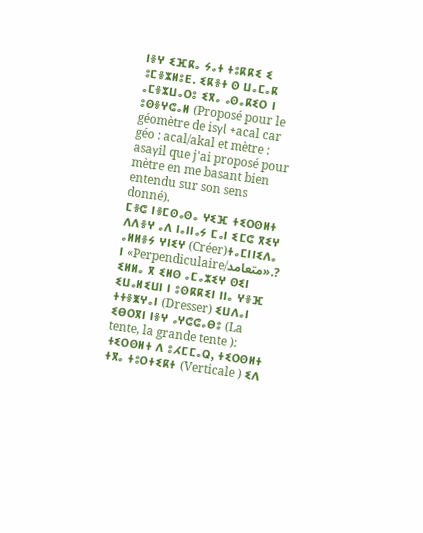ⵏⴻⵖ ⵉⴼⴽⴰ ⵢⴰⵜ ⵜⵓⴽⴽⵉ ⵉ ⵓⵎⴻⵣⵍⵓⴹ. ⵉⴽⴻⵜ ⵙ ⵡⴰⵎⴰⴽ ⴰⵎⴻⵣⵡⴰⵔⵓ ⵉⴳⴰ ⴰⵙⴰⴽⵉⵔ ⵏ ⵓⵙⴻⵖⵛⴰⵍ (Proposé pour le géomètre de isγl +acal car géo : acal/akal et mètre : asaγil que j'ai proposé pour mètre en me basant bien entendu sur son sens donné).
ⵎⴻⵛ ⵏⴻⵎⵙⴰⵙⴰ ⵖⵉⴼ ⵜⵉⵔⵙⵍⵜ ⴷⴷⴻⵖ ⴰⴷ ⵏⴰⵏⵏⴰⵢ ⵎⴰⵏ ⵉⵎⵛ ⴳⵉⵖ ⴰⵍⵍⴻⵢ ⵖⵏⵉⵖ (Créer)ⵜⴰⵎⵏⵏⵉⴷⴰ ⵏ «Perpendiculaire/متعامد».? ⵉⵍⵍⴰ ⴳ ⵉⵍⵙ ⴰⵎⴰⵣⵉⵖ ⵙⵉⵏ ⵉⵡⴰⵍⵉⵡⵏ ⵏ ⵓⵙⴽⴽⵉⵏ ⵏⵏⴰ ⵖⴻⴼ ⵜⵜⴻⵥⵖⴰⵏ (Dresser) ⵉⵡⴷⴰⵏ ⵉⴱⵔⴳⵏ ⵏⴻⵖ ⴰⵖⵛⵛⴰⴱⵓ (La tente, la grande tente ): ⵜⵉⵔⵙⵍⵜ ⴷ ⵓⵃⵎⵎⴰⵕ, ⵜⵉⵔⵙⵍⵜ ⵜⴳⴰ ⵜⵓⵔⵜⵉⴽⵜ (Verticale ) ⵉⴷ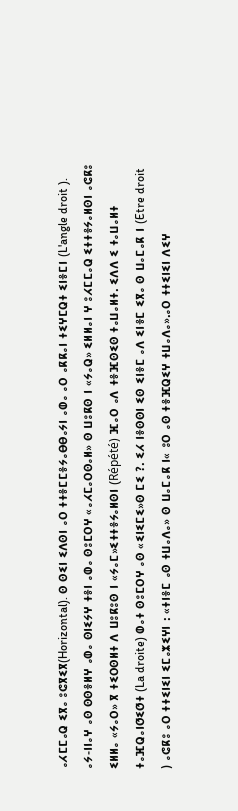ⴰⵃⵎⵎⴰⵕ ⵉⴳⴰ ⵓⵛⴳⵉⴳ(Horizontal). ⵙ ⵙⵉⵏ ⵉⴷⵙⵏ ⴰⵔ ⵜⵜⴻⵎⵎⴻⵢⴰⴱⴱⴰⵢⵏ ⴰⵀⴰ ⴰⵔ ⴰⴽⴽⴰⵏ ⵜⵉⵖⵎⵕⵜ ⵉⵏⴻⵎⵏ (L'angle droit ). ⴰⵢ-ⵏⵏⴰⵖ ⴰⵙ ⵙⵙⴻⵍⵖ ⴰⵀⴰ ⵙⵏⵉⵢⵖ ⵜⴻⵏ ⴰⵀⴰ ⵙⵓⵎⵔⵖ «ⴰⵃⵎⴰⵔⵙⴰⵍ» ⵙ ⵡⵓⴽⵙ ⵏ «ⵢⴰⵕ» ⵉⵍⵍⴰⵏ ⵖ ⵓⵃⵎⵎⴰⵕ ⵉⵜⵜⴻⵢⴰⵍⵙⵏ ⴰⵛⴽⵓ ⵉⵍⵍⴰ «ⵢⴰⵔ» ⴳ ⵜⵉⵔⵙⵍⵜ ⴷ ⵡⵓⴽⵓⵙ ⵏ «ⵢⴰⵎ»ⵉⵜⵜⴻⵢⴰⵍⵙⵏ (Répété) ⴼⴰⵔ ⴰⴷ ⵜⴻⴼⵙⵉⵙ ⵜⴰⵡⴰⵍⵜ. ⵉⴷⴷ ⵉ ⵜⴰⵡⴰⵍⵜ ⵜⴰⴼⵕⴰⵏⵚⵉⵚⵜ (La droite) ⵀⴰⵜ ⵙⵓⵎⵔⵖ ⴰⵙ «ⵉⵏⵉⵎⵉ»ⵙ ⵎⵉ ?. ⵉⵃ ⵏⴻⵙⵙⵏ ⵉⵙ ⵉⵏⴻⵎ ⴰⴷ ⵉⵏⴻⵎ ⵉⴳⴰ ⵙ ⵡⴰⵎⴰⴽ ⵏ (Etre droit ) ⴰⵛⴽⵓ ⴰⵔ ⵜⵜⵉⵏⵉⵏ ⵉⵎⴰⵣⵉⵖⵏ : «ⵜⵏⴻⵎ ⴰⵙ ⵜⵡⴰⴷⴰ» ⵙ ⵡⴰⵎⴰⴽ ⵏ« ⵓⵔ ⴰⵙ ⵜⴻⴼⵕⵉⵖ ⵜⵡⴰⴷⴰ».ⴰⵔ ⵜⵜⵉⵏⵉⵏ ⴷⵉⵖ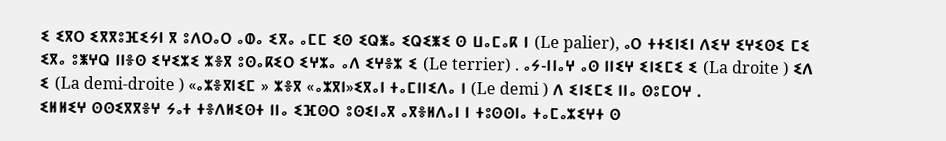ⵉ ⵉⴳⵔ ⵉⴳⴳⵓⴼⵉⵢⵏ ⴳ ⵓⴷⵔⴰⵔ ⴰⵀⴰ ⵉⴳⴰ ⴰⵎⵎ ⵉⵙ ⵉⵕⵥⴰ ⵉⵕⵉⵥⵉ ⵙ ⵡⴰⵎⴰⴽ ⵏ (Le palier), ⴰⵔ ⵜⵜⵉⵏⵉⵏ ⴷⵉⵖ ⵉⵖⵉⵙⵉ ⵎⵉ ⵉⴳⴰ ⵓⵥⵖⵕ ⵏⵏⴻⵙ ⵉⵖⵉⵣⵉ ⵣⴻⴳ ⵓⵙⴰⴽⵉⵔ ⵉⵖⵣⴰ ⴰⴷ ⵉⵖⴻⵣ ⵉ (Le terrier) . ⴰⵢ-ⵏⵏⴰⵖ ⴰⵙ ⵏⵏⵉⵖ ⵉⵏⵉⵎⵉ ⵉ (La droite ) ⵉⴷ ⵉ (La demi-droite ) «ⴰⵣⴻⴳⵏⵉⵎ » ⵣⴻⴳ «ⴰⵣⴳⵏ»ⵉⴳⴰⵏ ⵜⴰⵎⵏⵏⵉⴷⴰ ⵏ (Le demi ) ⴷ ⵉⵏⵉⵎⵉ ⵏⵏⴰ ⵙⵓⵎⵔⵖ .
ⵉⵍⵍⵉⵖ ⵙⵙⵉⴳⴳⴻⵖ ⵢⴰⵜ ⵜⴻⴷⵍⵉⵙⵜ ⵏⵏⴰ ⵉⴼⵙⵔ ⵓⵙⵉⵏⴰⴳ ⴰⴳⴻⵍⴷⴰⵏ ⵏ ⵜⵓⵙⵙⵏⴰ ⵜⴰⵎⴰⵣⵉⵖⵜ ⵙ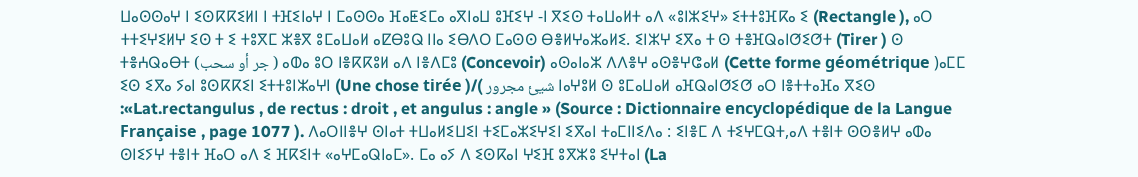ⵡⴰⵙⵙⴰⵖ ⵏ ⵉⵙⴽⴽⵉⵍⵏ ⵏ ⵜⴼⵉⵏⴰⵖ ⵏ ⵎⴰⵙⵙⴰ ⴼⴰⵟⵉⵎⴰ ⴰⴳⵏⴰⵡ ⵓⴼⵉⵖ -ⵏ ⴳⵉⵙ ⵜⴰⵡⴰⵍⵜ ⴰⴷ «ⵓⵏⵣⵉⵖ» ⵉⵜⵜⵓⴼⴽⴰ ⵉ (Rectangle ), ⴰⵔ ⵜⵜⵉⵖⵉⵍⵖ ⵉⵙ ⵜ ⵉ ⵜⵓⴳⵎ ⵣⴻⴳ ⵓⵎⴰⵡⴰⵍ ⴰⵇⴱⵓⵕ ⵏⵏⴰ ⵉⴱⴷⵔ ⵎⴰⵙⵙ ⴱⴻⵍⵖⴰⵣⴰⵍⵉ. ⵉⵏⵣⵖ ⵉⴳⴰ ⵜ ⵙ ⵜⴻⴼⵕⴰⵏⵚⵉⵚⵜ (Tirer ) ⵙ ⵜⴻⵄⵕⴰⴱⵜ (جر أو سحب ) ⴰⵀⴰ ⵓⵔ ⵏⴻⴽⴽⵓⵍ ⴰⴷ ⵏⴻⴷⵎⵓ (Concevoir) ⴰⵙⴰⵏⴰⵣ ⴷⴷⴻⵖ ⴰⵙⴻⵖⵛⴰⵍ (Cette forme géométrique )ⴰⵎⵎ ⵉⵙ ⵉⴳⴰ ⵢⴰⵏ ⵓⵙⴽⴽⵉⵏ ⵉⵜⵜⵓⵏⵣⴰⵖⵏ (Une chose tirée )/( شيئ مجرور ⵏⴰⵖⵓⵍ ⵙ ⵓⵎⴰⵡⴰⵍ ⴰⴼⵕⴰⵏⵚⵉⵚ ⴰⵔ ⵏⴻⵜⵜⴰⴼⴰ ⴳⵉⵙ :«Lat.rectangulus , de rectus : droit , et angulus : angle » (Source : Dictionnaire encyclopédique de la Langue Française , page 1077 ). ⴷⴰⵔⵏⵏⴻⵖ ⵙⵏⴰⵜ ⵜⵡⴰⵍⵉⵡⵉⵏ ⵜⵉⵎⴰⵣⵉⵖⵉⵏ ⵉⴳⴰⵏ ⵜⴰⵎⵏⵏⵉⴷⴰ : ⵉⵏⴻⵎ ⴷ ⵜⵉⵖⵎⵕⵜ,ⴰⴷ ⵜⴻⵏⵜ ⵙⵙⴻⵍⵖ ⴰⵀⴰ ⵙⵏⵉⵢⵖ ⵜⴻⵏⵜ ⴼⴰⵔ ⴰⴷ ⵉ ⴼⴽⵉⵏⵜ «ⴰⵖⵎⴰⵕⵏⴰⵎ». ⵎⴰ ⴰⵢ ⴷ ⵉⵙⴽⴰⵏ ⵖⵉⴼ ⵓⴳⵣⵓ ⵉⵖⵜⴰⵏ (La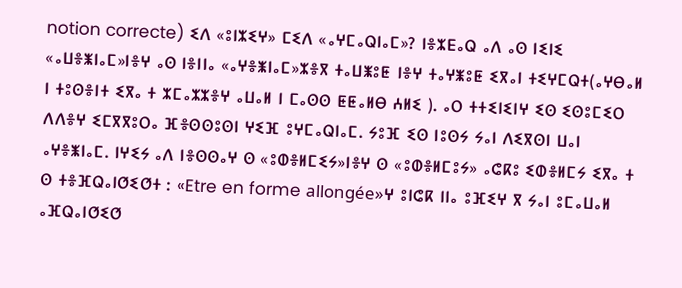notion correcte) ⵉⴷ «ⵓⵏⵣⵉⵖ» ⵎⵉⴷ «ⴰⵖⵎⴰⵕⵏⴰⵎ»? ⵏⴻⵣⴹⴰⵕ ⴰⴷ ⴰⵙ ⵏⵉⵏⵉ «ⴰⵡⴻⵥⵏⴰⵎ»ⵏⴻⵖ ⴰⵙ ⵏⴻⵏⵏⴰ «ⴰⵖⴻⵥⵏⴰⵎ»ⵣⴻⴳ ⵜⴰⵡⵥⵓⵟ ⵏⴻⵖ ⵜⴰⵖⵥⵓⵟ ⵉⴳⴰⵏ ⵜⵉⵖⵎⵕⵜ(ⴰⵖⴱⴰⵍ ⵏ ⵜⵓⵙⴻⵏⵜ ⵉⴳⴰ ⵜ ⵣⵎⴰⵣⵣⴻⵖ ⴰⵡⴰⵍ ⵏ ⵎⴰⵙⵙ ⵟⵟⴰⵍⴱ ⵄⵍⵉ ). ⴰⵔ ⵜⵜⵉⵏⵉⵏⵖ ⵉⵙ ⵉⵙⵓⵎⵉⵔ ⴷⴷⴻⵖ ⵉⵎⴳⴳⵓⵔⴰ ⴼⴻⵙⵙⵓⵙⵏ ⵖⵉⴼ ⵓⵖⵎⴰⵕⵏⴰⵎ. ⵢⵓⴼ ⵉⵙ ⵏⵓⵙⵢ ⵢⴰⵏ ⴷⵉⴳⵙⵏ ⵡⴰⵏ ⴰⵖⴻⵥⵏⴰⵎ. ⵏⵖⵉⵢ ⴰⴷ ⵏⴻⵙⵙⴰⵖ ⵙ «ⵓⵀⴻⵍⵎⵉⵢ»ⵏⴻⵖ ⵙ «ⵓⵀⴻⵍⵎⵓⵢ» ⴰⵛⴽⵓ ⵉⵀⴻⵍⵎⵢ ⵉⴳⴰ ⵜ ⵙ ⵜⴻⴼⵕⴰⵏⵚⵉⵚⵜ : «Etre en forme allongée»ⵖ ⵓⵏⵛⴽ ⵏⵏⴰ ⵓⴼⵉⵖ ⴳ ⵢⴰⵏ ⵓⵎⴰⵡⴰⵍ ⴰⴼⵕⴰⵏⵚⵉⵚ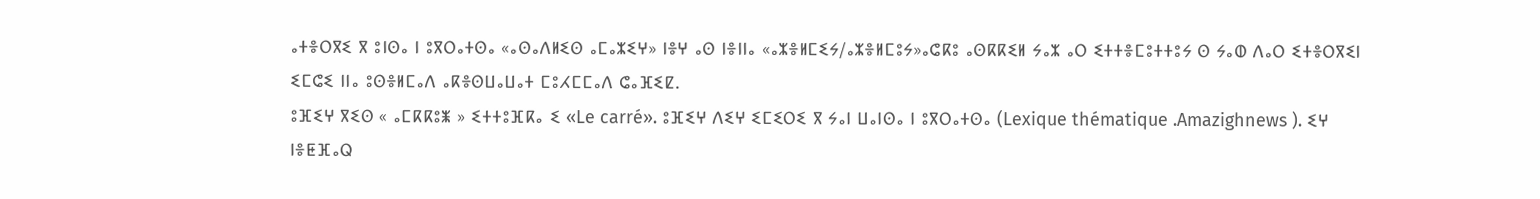ⴰⵜⴻⵔⴳⵉ ⴳ ⵓⵏⵙⴰ ⵏ ⵓⴳⵔⴰⵜⵙⴰ «ⴰⵙⴰⴷⵍⵉⵙ ⴰⵎⴰⵣⵉⵖ» ⵏⴻⵖ ⴰⵙ ⵏⴻⵏⵏⴰ «ⴰⵣⴻⵍⵎⵉⵢ/ⴰⵣⴻⵍⵎⵓⵢ»ⴰⵛⴽⵓ ⴰⵙⴽⴽⵉⵍ ⵢⴰⵣ ⴰⵔ ⵉⵜⵜⴻⵎⵓⵜⵜⵓⵢ ⵙ ⵢⴰⵀ ⴷⴰⵔ ⵉⵜⴻⵔⴳⵉⵏ ⵉⵎⵛⵉ ⵏⵏⴰ ⵓⵙⴻⵍⵎⴰⴷ ⴰⴽⴻⵙⵡⴰⵡⴰⵜ ⵎⵓⵃⵎⵎⴰⴷ ⵛⴰⴼⵉⵇ.
ⵓⴼⵉⵖ ⴳⵉⵙ « ⴰⵎⴽⴽⵓⵥ » ⵉⵜⵜⵓⴼⴽⴰ ⵉ «Le carré». ⵓⴼⵉⵖ ⴷⵉⵖ ⵉⵎⵉⵔⵉ ⴳ ⵢⴰⵏ ⵡⴰⵏⵙⴰ ⵏ ⵓⴳⵔⴰⵜⵙⴰ (Lexique thématique .Amazighnews ). ⵉⵖ ⵏⴻⵟⴼⴰⵕ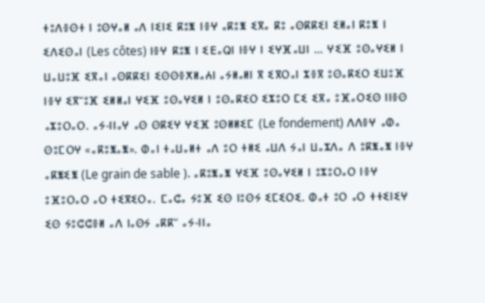ⵜⵓⴷⴻⵙⵜ ⵏ ⵓⵙⵖⴰⵍ ⴰⴷ ⵏⵉⵏⵉ ⴽⵓⵥ ⵏⴻⵖ ⴰⴽⵓⵥ ⵉⴳⴰ ⴽⵓ ⴰⵙⴽⴽⵉⵏ ⵉⵍⴰⵏ ⴽⵓⵥ ⵏ ⵉⴷⵉⵙⴰⵏ (Les côtes) ⵏⴻⵖ ⴽⵓⵥ ⵏ ⵉⴹⴰⵕⵏ ⵏⴻⵖ ⵏ ⵉⵖⴼⴰⵡⵏ ... ⵖⵉⴼ ⵓⵙⴰⵖⵉⵍ ⵏ ⵡⴰⵡⵓⴼ ⵉⴳⴰⵏ ⴰⵙⴽⴽⵉⵏ ⵉⵙⵙⴻⵅⵍⴰⵄⵏ ⴰⵢⵍⴰⵍⵏ ⴳ ⵉⴳⵔⴰⵏ ⵣⴻⴳ ⵓⵙⴰⴽⵉⵔ ⵉⵡⵓⴼ ⵏⴻⵖ ⵉⴳⵯⵓⴼ ⵉⵍⵍⴰⵏ ⵖⵉⴼ ⵓⵙⴰⵖⵉⵍ ⵏ ⵓⵙⴰⴽⵉⵔ ⵉⵣⵓⵔ ⵎⵉ ⵉⴳⴰ ⵓⴼⴰⵔⵉⵙ ⵏⵏⴻⵙ ⴰⵣⵓⵔⴰⵔ. ⴰⵢ-ⵏⵏⴰⵖ ⴰⵙ ⵙⴽⵉⵖ ⵖⵉⴼ ⵓⵙⵍⵍⵉⵎ (Le fondement) ⴷⴷⴻⵖ ⴰⵀⴰ ⵙⵓⵎⵔⵖ «ⴰⴽⵓⵥⴰⵥ». ⵀⴰⵏ ⵜⴰⵡⴰⵍⵜ ⴰⴷ ⵓⵔ ⵜⵍⵉ ⴰⵡⴷ ⵢⴰⵏ ⵡⴰⵣⴷⴰ ⴷ ⵓⴽⵥⴰⵥ ⵏⴻⵖ ⴰⴽⵥⵉⵥ (Le grain de sable ). ⴰⴽⵓⵥⴰⵥ ⵖⵉⴼ ⵓⵙⴰⵖⵉⵍ ⵏ ⵓⵣⵓⵔⴰⵔ ⵏⴻⵖ ⵓⴼⵓⵔⴰⵔ ⴰⵔ ⵜⵉⴳⵉⵔⴰ. ⵎⴰⵛⴰ ⵢⵓⴼ ⵉⵙ ⵏⵓⵙⵢ ⵉⵎⵉⵔⵉ. ⵀⴰⵜ ⵓⵔ ⴰⵔ ⵜⵜⵉⵏⵉⵖ ⵉⵙ ⵢⵓⵛⵛⴻⵍ ⴰⴷ ⵏⴰⵙⵢ ⴰⴽⴽⵯ ⴰⵢ-ⵏⵏⴰ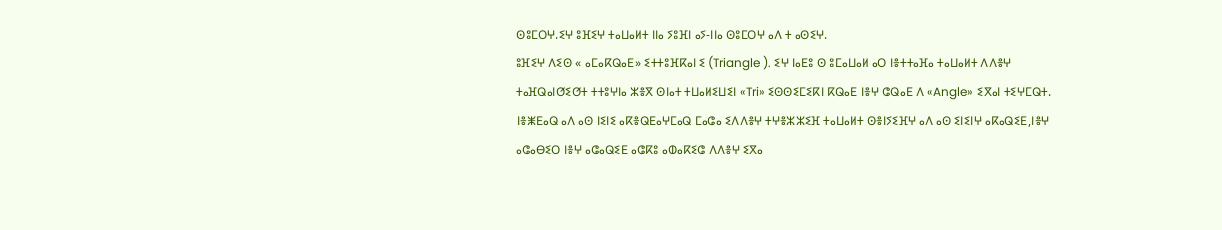ⵙⵓⵎⵔⵖ.ⵉⵖ ⵓⴼⵉⵖ ⵜⴰⵡⴰⵍⵜ ⵏⵏⴰ ⵢⵓⴼⵏ ⴰⵢ-ⵏⵏⴰ ⵙⵓⵎⵔⵖ ⴰⴷ ⵜ ⴰⵙⵉⵖ.
ⵓⴼⵉⵖ ⴷⵉⵙ « ⴰⵎⴰⴽⵕⴰⴹ» ⵉⵜⵜⵓⴼⴽⴰⵏ ⵉ (Triangle ). ⵉⵖ ⵏⴰⴹⵓ ⵙ ⵓⵎⴰⵡⴰⵍ ⴰⵔ ⵏⴻⵜⵜⴰⴼⴰ ⵜⴰⵡⴰⵍⵜ ⴷⴷⴻⵖ ⵜⴰⴼⵕⴰⵏⵚⵉⵚⵜ ⵜⵜⵓⵖⵏⴰ ⵣⴻⴳ ⵙⵏⴰⵜ ⵜⵡⴰⵍⵉⵡⵉⵏ «Tri» ⵉⵙⵙⵉⵎⵉⴽⵏ ⴽⵕⴰⴹ ⵏⴻⵖ ⵛⵕⴰⴹ ⴷ «Angle» ⵉⴳⴰⵏ ⵜⵉⵖⵎⵕⵜ. ⵏⴻⵥⴹⴰⵕ ⴰⴷ ⴰⵙ ⵏⵉⵏⵉ ⴰⴽⴻⵕⴹⴰⵖⵎⴰⵕ ⵎⴰⵛⴰ ⵉⴷⴷⴻⵖ ⵜⵖⴻⵣⵣⵉⴼ ⵜⴰⵡⴰⵍⵜ ⵙⴻⵏⵢⵉⴼⵖ ⴰⴷ ⴰⵙ ⵉⵏⵉⵏⵖ ⴰⴽⴰⵕⵉⴹ,ⵏⴻⵖ ⴰⵛⴰⴱⵉⵔ ⵏⴻⵖ ⴰⵛⴰⵕⵉⴹ ⴰⵛⴽⵓ ⴰⵀⴰⴽⵉⵛ ⴷⴷⴻⵖ ⵉⴳⴰ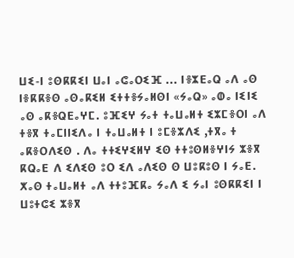ⵡⵉ-ⵏ ⵓⵙⴽⴽⵉⵏ ⵡⴰⵏ ⴰⵛⴰⵔⵉⴼ ... ⵏⴻⵣⴹⴰⵕ ⴰⴷ ⴰⵙ ⵏⴻⴽⴽⴻⵙ ⴰⵙⴰⴽⵉⵍ ⵉⵜⵜⴻⵢⴰⵍⵙⵏ «ⵢⴰⵕ» ⴰⵀⴰ ⵏⵉⵏⵉ ⴰⵙ ⴰⴽⴻⵕⴹⴰⵖⵎ. ⵓⴼⵉⵖ ⵢⴰⵜ ⵜⴰⵡⴰⵍⵜ ⵉⵣⵎⴻⵔⵏ ⴰⴷ ⵜⴻⴳ ⵜⴰⵎⵏⵏⵉⴷⴰ ⵏ ⵜⴰⵡⴰⵍⵜ ⵏ ⵓⵎⴻⵣⴷⵉ ,ⵜⴳⴰ ⵜ ⴰⴽⴻⵔⴷⵉⵙ . ⴷⴰ ⵜⵜⵉⵖⵉⵍⵖ ⵉⵙ ⵜⵜⵓⵙⵍⴻⵖⵏⵢ ⵣⴻⴳ ⴽⵕⴰⴹ ⴷ ⵉⴷⵉⵙ ⵓⵔ ⵉⴷ ⴰⴷⵉⵙ ⵙ ⵡⵓⴽⵓⵙ ⵏ ⵢⴰⴹ. ⵅⴰⵙ ⵜⴰⵡⴰⵍⵜ ⴰⴷ ⵜⵜⵓⴼⴽⴰ ⵢⴰⴷ ⵉ ⵢⴰⵏ ⵓⵙⴽⴽⵉⵏ ⵏ ⵡⵓⵜⵛⵉ ⵣⴻⴳ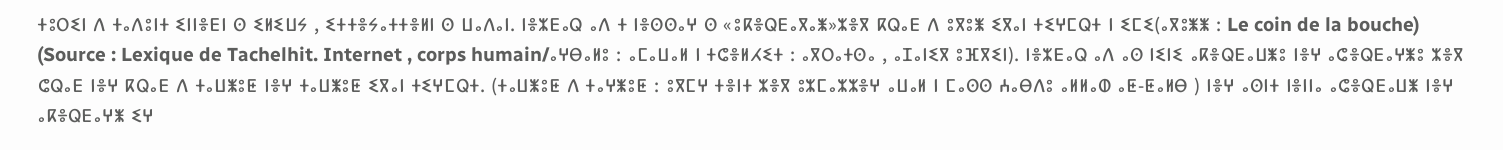ⵜⵓⵔⵉⵏ ⴷ ⵜⴰⴷⵓⵏⵜ ⵉⵏⵏⴻⴹⵏ ⵙ ⵉⵍⵉⵡⵢ , ⵉⵜⵜⴻⵢⴰⵜⵜⴻⵍⵏ ⵙ ⵡⴰⴷⴰⵏ. ⵏⴻⵣⴹⴰⵕ ⴰⴷ ⵜ ⵏⴻⵙⵙⴰⵖ ⵙ «ⵓⴽⴻⵕⴹⴰⴳⴰⵥ»ⵣⴻⴳ ⴽⵕⴰⴹ ⴷ ⵓⴳⵓⵥ ⵉⴳⴰⵏ ⵜⵉⵖⵎⵕⵜ ⵏ ⵉⵎⵉ(ⴰⴳⵓⵥⵥ : Le coin de la bouche) (Source : Lexique de Tachelhit. Internet , corps humain/ⴰⵖⴱⴰⵍⵓ : ⴰⵎⴰⵡⴰⵍ ⵏ ⵜⵛⴻⵍⵃⵉⵜ : ⴰⴳⵔⴰⵜⵙⴰ , ⴰⵊⴰⵏⵉⴳ ⵓⴼⴳⵉⵏ). ⵏⴻⵣⴹⴰⵕ ⴰⴷ ⴰⵙ ⵏⵉⵏⵉ ⴰⴽⴻⵕⴹⴰⵡⵥⵓ ⵏⴻⵖ ⴰⵛⴻⵕⴹⴰⵖⵥⵓ ⵣⴻⴳ ⵛⵕⴰⴹ ⵏⴻⵖ ⴽⵕⴰⴹ ⴷ ⵜⴰⵡⵥⵓⵟ ⵏⴻⵖ ⵜⴰⵡⵥⵓⵟ ⵉⴳⴰⵏ ⵜⵉⵖⵎⵕⵜ. (ⵜⴰⵡⵥⵓⵟ ⴷ ⵜⴰⵖⵥⵓⵟ : ⵓⴳⵎⵖ ⵜⴻⵏⵜ ⵣⴻⴳ ⵓⵣⵎⴰⵣⵣⴻⵖ ⴰⵡⴰⵍ ⵏ ⵎⴰⵙⵙ ⵄⴰⴱⴷⵓ ⴰⵍⵍⴰⵀ ⴰⵟ-ⵟⴰⵍⴱ ) ⵏⴻⵖ ⴰⵙⵏⵜ ⵏⴻⵏⵏⴰ ⴰⵛⴻⵕⴹⴰⵡⵥ ⵏⴻⵖ ⴰⴽⴻⵕⴹⴰⵖⵥ ⵉⵖ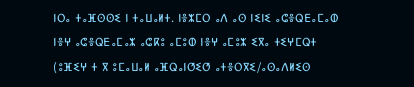ⵏⵔⴰ ⵜⴰⴼⵙⵙⵉ ⵏ ⵜⴰⵡⴰⵍⵜ. ⵏⴻⵣⵎⵔ ⴰⴷ ⴰⵙ ⵏⵉⵏⵉ ⴰⵛⴻⵕⴹⴰⵎⴰⵀ ⵏⴻⵖ ⴰⵛⴻⵕⴹⴰⵎⴰⵣ ⴰⵛⴽⵓ ⴰⵎⵓⵀ ⵏⴻⵖ ⴰⵎⵓⵣ ⵉⴳⴰ ⵜⵉⵖⵎⵕⵜ (ⵓⴼⵉⵖ ⵜ ⴳ ⵓⵎⴰⵡⴰⵍ ⴰⴼⵕⴰⵏⵚⵉⵚ ⴰⵜⴻⵔⴳⵉ/ⴰⵙⴰⴷⵍⵉⵙ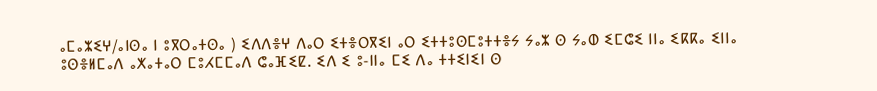ⴰⵎⴰⵣⵉⵖ/ⴰⵏⵙⴰ ⵏ ⵓⴳⵔⴰⵜⵙⴰ ) ⵉⴷⴷⴻⵖ ⴷⴰⵔ ⵉⵜⴻⵔⴳⵉⵏ ⴰⵔ ⵉⵜⵜⵓⵙⵎⵓⵜⵜⴻⵢ ⵢⴰⵣ ⵙ ⵢⴰⵀ ⵉⵎⵛⵉ ⵏⵏⴰ ⵉⴽⴽⴰ ⵉⵏⵏⴰ ⵓⵙⴻⵍⵎⴰⴷ ⴰⵅⴰⵜⴰⵔ ⵎⵓⵃⵎⵎⴰⴷ ⵛⴰⴼⵉⵇ. ⵉⴷ ⵉ ⵓ-ⵏⵏⴰ ⵎⵉ ⴷⴰ ⵜⵜⵉⵏⵉⵏ ⵙ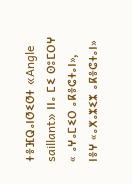ⵜⴻⴼⵕⴰⵏⵚⵉⵚⵜ «Angle saillant» ⵏⵏⴰ ⵎⵉ ⵙⵓⵎⵔⵖ « ⴰⵖⴰⵎⵉⵔ ⴰⴽⴻⵛⵜⴰⵏ», ⵏⴻⵖ «ⴰⵅⴰⵣⵉⵣ ⴰⴽⴻⵛⵜⴰⵏ»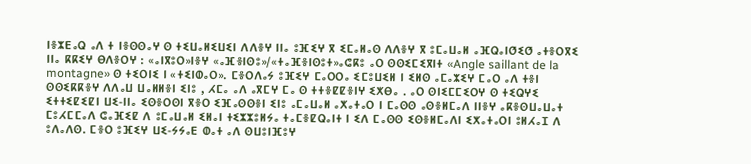ⵏⴻⵣⴹⴰⵕ ⴰⴷ ⵜ ⵏⴻⵙⵙⴰⵖ ⵙ ⵜⵉⵡⴰⵍⵉⵡⵉⵏ ⴷⴷⴻⵖ ⵏⵏⴰ ⵓⴼⵉⵖ ⴳ ⵉⵎⴰⵍⴰⵙ ⴷⴷⴻⵖ ⴳ ⵓⵎⴰⵡⴰⵍ ⴰⴼⵕⴰⵏⵚⵉⵚ ⴰⵜⴻⵔⴳⵉ ⵏⵏⴰ ⴽⴽⵉⵖ ⴱⴷⴻⵔⵖ : «ⴰⵏⴳⵓⵔ»ⵏⴻⵖ «ⴰⴼⴻⵏⵙⵓ»/«ⵜⴰⴼⴻⵏⵙⵓⵜ»ⴰⵛⴽⵓ ⴰⵔ ⵙⵙⵉⵎⵉⴳⵏⵜ «Angle saillant de la montagne» ⵙ ⵜⵉⵔⵏⵉ ⵏ «ⵜⵉⵏⵀⴰⵔ». ⵎⴻⵔⴷⴰⵢ ⵓⴼⵉⵖ ⵎⴰⵔⵔⴰ ⵉⵎⵓⵡⵉⵍ ⵏ ⵉⵍⵙ ⴰⵎⴰⵣⵉⵖ ⵎⴰⵔ ⴰⴷ ⵜⴻⵏ ⵙⵙⵉⴽⴽⴻⵖ ⴷⴷⴰⵡ ⵡⴰⵍⵍⴻⵏ ⵉⵏⵓ , ⵃⵎⴰ ⴰⴷ ⴰⴳⵎⵖ ⵎⴰ ⵙ ⵜⵜⴻⵇⵇⴻⵏⵖ ⵉⵅⴱⴰ . ⴰⵔ ⵙⵏⵉⵎⵎⵉⵔⵖ ⵙ ⵜⵉⵕⵖⵉ ⵉⵜⵜⵉⵇⵉⵇⵏ ⵡⵉ-ⵏⵏⴰ ⵉⵙⴻⵔⵙⵏ ⴳⴻⵔ ⵉⴼⴰⵙⵙⴻⵏ ⵉⵏⵓ ⴰⵎⴰⵡⴰⵍ ⴰⵅⴰⵜⴰⵔ ⵏ ⵎⴰⵙⵙ ⴰⵙⴻⵍⵎⴰⴷ ⵏⵏⴻⵖ ⴰⴽⴻⵙⵡⴰⵡⴰⵜ ⵎⵓⵃⵎⵎⴰⴷ ⵛⴰⴼⵉⵇ ⴷ ⵓⵎⴰⵡⴰⵍ ⵉⵍⴰⵏ ⵜⵉⵣⵣⵓⵍⵢⴰ ⵜⴰⵎⴻⵇⵕⴰⵏⵜ ⵏ ⵉⴷ ⵎⴰⵙⵙ ⵉⵙⴻⵍⵎⴰⴷⵏ ⵉⵅⴰⵜⴰⵔⵏ ⵓⵍⵃⴰⵊ ⴷ ⵓⴷⴰⴷⵙ. ⵎⴻⵔ ⵓⴼⵉⵖ ⵡⵉ-ⵢⵢⴰⴹ ⵀⴰⵜ ⴰⴷ ⵙⵡⵓⵏⴼⵓⵖ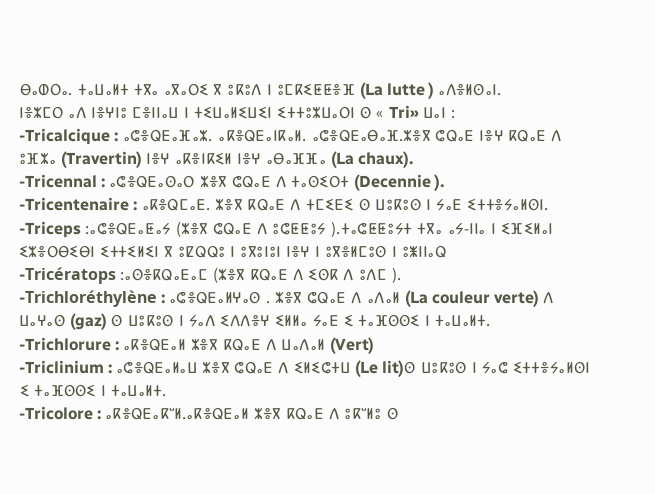ⴱⴰⵀⵔⴰ. ⵜⴰⵡⴰⵍⵜ ⵜⴳⴰ ⴰⴳⴰⵔⵉ ⴳ ⵓⴽⵓⴷ ⵏ ⵓⵎⴽⵉⵟⵟⴻⴼ (La lutte ) ⴰⴷⴻⵍⵙⴰⵏ.
ⵏⴻⵣⵎⵔ ⴰⴷ ⵏⴻⵖⵏⵓ ⵎⴻⵏⵏⴰⵡ ⵏ ⵜⵉⵡⴰⵍⵉⵡⵉⵏ ⵉⵜⵜⵓⵣⵡⴰⵔⵏ ⵙ « Tri» ⵡⴰⵏ :
-Tricalcique : ⴰⵛⴻⵕⴹⴰⴼⴰⵣ. ⴰⴽⴻⵕⴹⴰⵏⴽⴰⵍ. ⴰⵛⴻⵕⴹⴰⴱⴰⴼ.ⵣⴻⴳ ⵛⵕⴰⴹ ⵏⴻⵖ ⴽⵕⴰⴹ ⴷ ⵓⴼⵣⴰ (Travertin) ⵏⴻⵖ ⴰⴽⴻⵏⴽⵉⵍ ⵏⴻⵖ ⴰⴱⴰⴼⴼⴰ (La chaux).
-Tricennal : ⴰⵛⴻⵕⴹⴰⵙⴰⵔ ⵣⴻⴳ ⵛⵕⴰⴹ ⴷ ⵜⴰⵙⵉⵔⵜ (Decennie ).
-Tricentenaire : ⴰⴽⴻⵕⵎⴰⴹ. ⵣⴻⴳ ⴽⵕⴰⴹ ⴷ ⵜⵎⵉⴹⵉ ⵙ ⵡⵓⴽⵓⵙ ⵏ ⵢⴰⴹ ⵉⵜⵜⴻⵢⴰⵍⵙⵏ.
-Triceps :ⴰⵛⴻⵕⴹⴰⵟⴰⵢ (ⵣⴻⴳ ⵛⵕⴰⴹ ⴷ ⵓⵛⵟⵟⵓⵢ ).ⵜⴰⵛⵟⵟⵓⵢⵜ ⵜⴳⴰ ⴰⵢ-ⵏⵏⴰ ⵏ ⵉⴼⵉⵍⴰⵏ ⵉⵣⴻⵔⴱⵉⴱⵏ ⵉⵜⵜⵉⵍⵉⵏ ⴳ ⵓⵇⵕⵕⵓ ⵏ ⵓⴳⵓⵏⵓⵏ ⵏⴻⵖ ⵏ ⵓⴳⴻⵍⵎⵓⵙ ⵏ ⵓⵥⵏⵏⴰⵕ
-Tricératops :ⴰⵙⴻⴽⵕⴰⴹⴰⵎ (ⵣⴻⴳ ⴽⵕⴰⴹ ⴷ ⵉⵙⴽ ⴷ ⵓⴷⵎ ).
-Trichloréthylène : ⴰⵛⴻⵕⴹⴰⵍⵖⴰⵙ . ⵣⴻⴳ ⵛⵕⴰⴹ ⴷ ⴰⴷⴰⵍ (La couleur verte) ⴷ ⵡⴰⵖⴰⵙ (gaz) ⵙ ⵡⵓⴽⵓⵙ ⵏ ⵢⴰⴷ ⵉⴷⴷⴻⵖ ⵉⵍⵍⴰ ⵢⴰⴹ ⵉ ⵜⴰⴼⵙⵙⵉ ⵏ ⵜⴰⵡⴰⵍⵜ.
-Trichlorure : ⴰⴽⴻⵕⴹⴰⵍ ⵣⴻⴳ ⴽⵕⴰⴹ ⴷ ⵡⴰⴷⴰⵍ (Vert)
-Triclinium : ⴰⵛⴻⵕⴹⴰⵍⴰⵡ ⵣⴻⴳ ⵛⵕⴰⴹ ⴷ ⵉⵍⵉⵛⵜⵡ (Le lit)ⵙ ⵡⵓⴽⵓⵙ ⵏ ⵢⴰⵛ ⵉⵜⵜⴻⵢⴰⵍⵙⵏ ⵉ ⵜⴰⴼⵙⵙⵉ ⵏ ⵜⴰⵡⴰⵍⵜ.
-Tricolore : ⴰⴽⴻⵕⴹⴰⴽⵯⵍ.ⴰⴽⴻⵕⴹⴰⵍ ⵣⴻⴳ ⴽⵕⴰⴹ ⴷ ⵓⴽⵯⵍⵓ ⵙ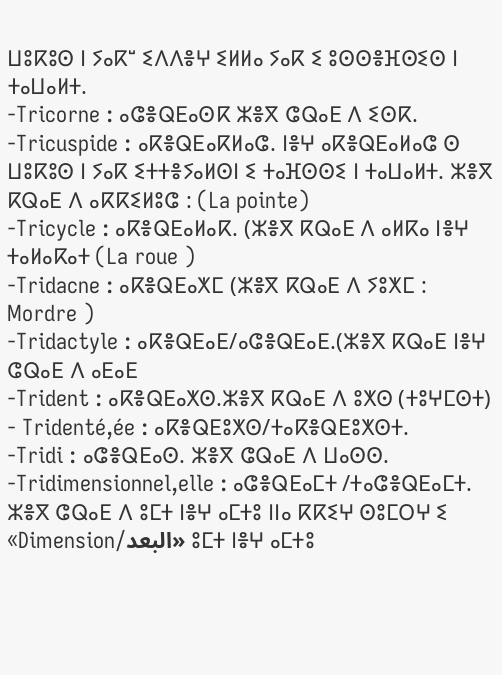ⵡⵓⴽⵓⵙ ⵏ ⵢⴰⴽⵯ ⵉⴷⴷⴻⵖ ⵉⵍⵍⴰ ⵢⴰⴽ ⵉ ⵓⵙⵙⴻⴼⵙⵉⵙ ⵏ ⵜⴰⵡⴰⵍⵜ.
-Tricorne : ⴰⵛⴻⵕⴹⴰⵙⴽ ⵣⴻⴳ ⵛⵕⴰⴹ ⴷ ⵉⵙⴽ.
-Tricuspide : ⴰⴽⴻⵕⴹⴰⴽⵍⴰⵛ. ⵏⴻⵖ ⴰⴽⴻⵕⴹⴰⵍⴰⵛ ⵙ ⵡⵓⴽⵓⵙ ⵏ ⵢⴰⴽ ⵉⵜⵜⴻⵢⴰⵍⵙⵏ ⵉ ⵜⴰⴼⵙⵙⵉ ⵏ ⵜⴰⵡⴰⵍⵜ. ⵣⴻⴳ ⴽⵕⴰⴹ ⴷ ⴰⴽⴽⵉⵍⵓⵛ : (La pointe)
-Tricycle : ⴰⴽⴻⵕⴹⴰⵍⴰⴽ. (ⵣⴻⴳ ⴽⵕⴰⴹ ⴷ ⴰⵍⴽⴰ ⵏⴻⵖ ⵜⴰⵍⴰⴽⴰⵜ (La roue )
-Tridacne : ⴰⴽⴻⵕⴹⴰⵅⵎ (ⵣⴻⴳ ⴽⵕⴰⴹ ⴷ ⵢⵓⵅⵎ : Mordre )
-Tridactyle : ⴰⴽⴻⵕⴹⴰⴹ/ⴰⵛⴻⵕⴹⴰⴹ.(ⵣⴻⴳ ⴽⵕⴰⴹ ⵏⴻⵖ ⵛⵕⴰⴹ ⴷ ⴰⴹⴰⴹ
-Trident : ⴰⴽⴻⵕⴹⴰⵅⵙ.ⵣⴻⴳ ⴽⵕⴰⴹ ⴷ ⵓⵅⵙ (ⵜⵓⵖⵎⵙⵜ)
- Tridenté,ée : ⴰⴽⴻⵕⴹⵓⵅⵙ/ⵜⴰⴽⴻⵕⴹⵓⵅⵙⵜ.
-Tridi : ⴰⵛⴻⵕⴹⴰⵙ. ⵣⴻⴳ ⵛⵕⴰⴹ ⴷ ⵡⴰⵙⵙ.
-Tridimensionnel,elle : ⴰⵛⴻⵕⴹⴰⵎⵜ /ⵜⴰⵛⴻⵕⴹⴰⵎⵜ. ⵣⴻⴳ ⵛⵕⴰⴹ ⴷ ⵓⵎⵜ ⵏⴻⵖ ⴰⵎⵜⵓ ⵏⵏⴰ ⴽⴽⵉⵖ ⵙⵓⵎⵔⵖ ⵉ «Dimension/البعد» ⵓⵎⵜ ⵏⴻⵖ ⴰⵎⵜⵓ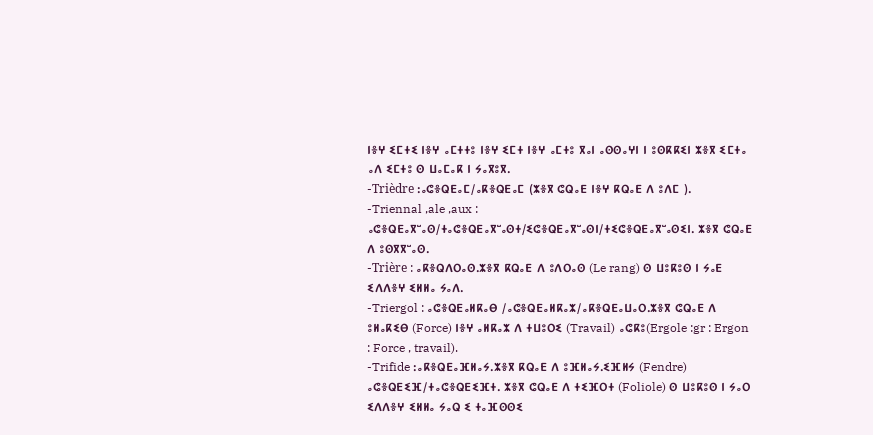ⵏⴻⵖ ⵉⵎⵜⵉ ⵏⴻⵖ ⴰⵎⵜⵜⵓ ⵏⴻⵖ ⵉⵎⵜ ⵏⴻⵖ ⴰⵎⵜⵓ ⴳⴰⵏ ⴰⵙⵙⴰⵖⵏ ⵏ ⵓⵙⴽⴽⵉⵏ ⵣⴻⴳ ⵉⵎⵜⴰ ⴰⴷ ⵉⵎⵜⵓ ⵙ ⵡⴰⵎⴰⴽ ⵏ ⵢⴰⴳⵓⴳ.
-Trièdre :ⴰⵛⴻⵕⴹⴰⵎ/ⴰⴽⴻⵕⴹⴰⵎ (ⵣⴻⴳ ⵛⵕⴰⴹ ⵏⴻⵖ ⴽⵕⴰⴹ ⴷ ⵓⴷⵎ ).
-Triennal ,ale ,aux : ⴰⵛⴻⵕⴹⴰⴳⵯⴰⵙ/ⵜⴰⵛⴻⵕⴹⴰⴳⵯⴰⵙⵜ/ⵉⵛⴻⵕⴹⴰⴳⵯⴰⵙⵏ/ⵜⵉⵛⴻⵕⴹⴰⴳⵯⴰⵙⵉⵏ. ⵣⴻⴳ ⵛⵕⴰⴹ ⴷ ⵓⵙⴳⴳⵯⴰⵙ.
-Trière : ⴰⴽⴻⵕⴷⵔⴰⵙ.ⵣⴻⴳ ⴽⵕⴰⴹ ⴷ ⵓⴷⵔⴰⵙ (Le rang) ⵙ ⵡⵓⴽⵓⵙ ⵏ ⵢⴰⴹ ⵉⴷⴷⴻⵖ ⵉⵍⵍⴰ ⵢⴰⴷ.
-Triergol : ⴰⵛⴻⵕⴹⴰⵍⴽⴰⴱ /ⴰⵛⴻⵕⴹⴰⵍⴽⴰⵣ/ⴰⴽⴻⵕⴹⴰⵡⴰⵔ.ⵣⴻⴳ ⵛⵕⴰⴹ ⴷ ⵓⵍⴰⴽⵉⴱ (Force) ⵏⴻⵖ ⴰⵍⴽⴰⵣ ⴷ ⵜⵡⵓⵔⵉ (Travail) ⴰⵛⴽⵓ(Ergole :gr : Ergon : Force , travail).
-Trifide :ⴰⴽⴻⵕⴹⴰⴼⵍⴰⵢ.ⵣⴻⴳ ⴽⵕⴰⴹ ⴷ ⵓⴼⵍⴰⵢ.ⵉⴼⵍⵢ (Fendre)
ⴰⵛⴻⵕⴹⵉⴼ/ⵜⴰⵛⴻⵕⴹⵉⴼⵜ. ⵣⴻⴳ ⵛⵕⴰⴹ ⴷ ⵜⵉⴼⵔⵜ (Foliole) ⵙ ⵡⵓⴽⵓⵙ ⵏ ⵢⴰⵔ ⵉⴷⴷⴻⵖ ⵉⵍⵍⴰ ⵢⴰⵕ ⵉ ⵜⴰⴼⵙⵙⵉ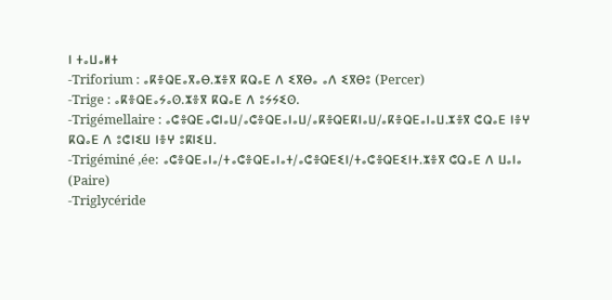ⵏ ⵜⴰⵡⴰⵍⵜ
-Triforium : ⴰⴽⴻⵕⴹⴰⴳⴰⴱ.ⵣⴻⴳ ⴽⵕⴰⴹ ⴷ ⵉⴳⴱⴰ ⴰⴷ ⵉⴳⴱⵓ (Percer)
-Trige : ⴰⴽⴻⵕⴹⴰⵢⴰⵙ.ⵣⴻⴳ ⴽⵕⴰⴹ ⴷ ⵓⵢⵢⵉⵙ.
-Trigémellaire : ⴰⵛⴻⵕⴹⴰⵛⵏⴰⵡ/ⴰⵛⴻⵕⴹⴰⵏⴰⵡ/ⴰⴽⴻⵕⴹⴽⵏⴰⵡ/ⴰⴽⴻⵕⴹⴰⵏⴰⵡ.ⵣⴻⴳ ⵛⵕⴰⴹ ⵏⴻⵖ ⴽⵕⴰⴹ ⴷ ⵓⵛⵏⵉⵡ ⵏⴻⵖ ⵓⴽⵏⵉⵡ.
-Trigéminé ,ée: ⴰⵛⴻⵕⴹⴰⵏⴰ/ⵜⴰⵛⴻⵕⴹⴰⵏⴰⵜ/ⴰⵛⴻⵕⴹⵉⵏ/ⵜⴰⵛⴻⵕⴹⵉⵏⵜ.ⵣⴻⴳ ⵛⵕⴰⴹ ⴷ ⵡⴰⵏⴰ (Paire)
-Triglycéride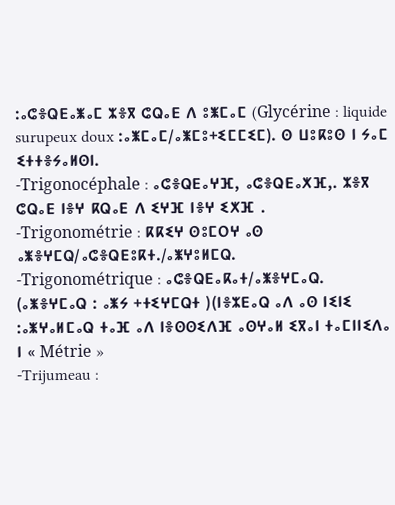:ⴰⵛⴻⵕⴹⴰⵥⴰⵎ ⵣⴻⴳ ⵛⵕⴰⴹ ⴷ ⵓⵥⵎⴰⵎ (Glycérine : liquide surupeux doux :ⴰⵥⵎⴰⵎ/ⴰⵥⵎⵓ+ⵉⵎⵎⵉⵎ). ⵙ ⵡⵓⴽⵓⵙ ⵏ ⵢⴰⵎ ⵉⵜⵜⴻⵢⴰⵍⵙⵏ.
-Trigonocéphale : ⴰⵛⴻⵕⴹⴰⵖⴼ, ⴰⵛⴻⵕⴹⴰⵅⴼ,. ⵣⴻⴳ ⵛⵕⴰⴹ ⵏⴻⵖ ⴽⵕⴰⴹ ⴷ ⵉⵖⴼ ⵏⴻⵖ ⵉⵅⴼ .
-Trigonométrie : ⴽⴽⵉⵖ ⵙⵓⵎⵔⵖ ⴰⵙ ⴰⵥⴻⵖⵎⵕ/ⴰⵛⴻⵕⴹⵓⴽⵜ./ⴰⵥⵖⵓⵍⵎⵕ.
-Trigonométrique : ⴰⵛⴻⵕⴹⴰⴽⴰⵜ/ⴰⵥⴻⵖⵎⴰⵕ. (ⴰⵥⴻⵖⵎⴰⵕ : ⴰⵥⵢ +ⵜⵉⵖⵎⵕⵜ )(ⵏⴻⵣⴹⴰⵕ ⴰⴷ ⴰⵙ ⵏⵉⵏⵉ :ⴰⵥⵖⴰⵍⵎⴰⵕ ⵜⴰⴼ ⴰⴷ ⵏⴻⵙⵙⵉⴷⴼ ⴰⵙⵖⴰⵍ ⵉⴳⴰⵏ ⵜⴰⵎⵏⵏⵉⴷⴰ ⵏ « Métrie »
-Trijumeau :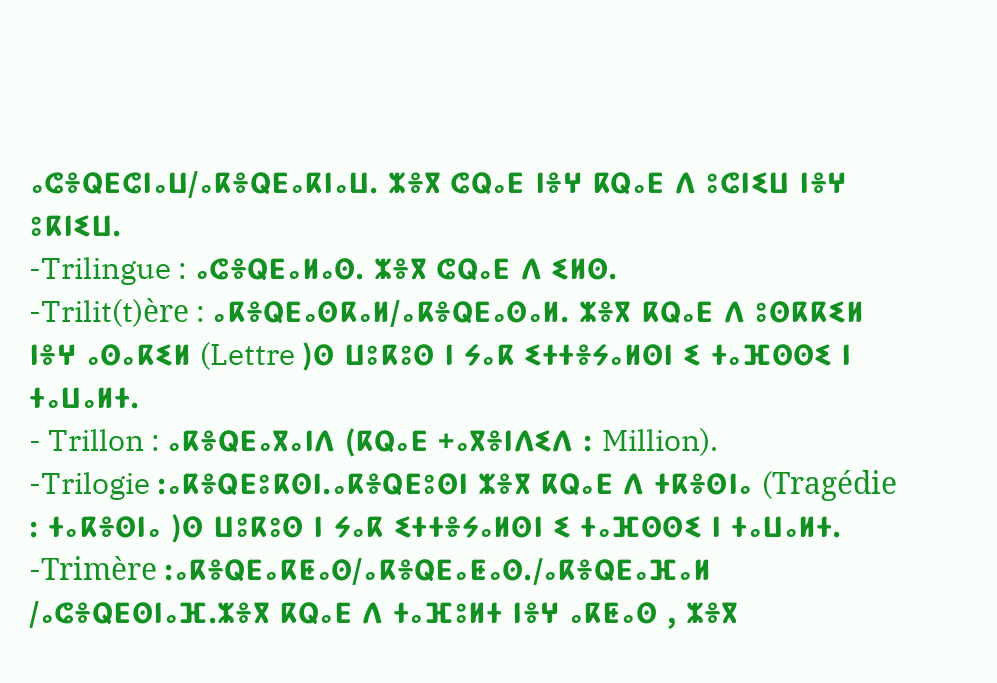ⴰⵛⴻⵕⴹⵛⵏⴰⵡ/ⴰⴽⴻⵕⴹⴰⴽⵏⴰⵡ. ⵣⴻⴳ ⵛⵕⴰⴹ ⵏⴻⵖ ⴽⵕⴰⴹ ⴷ ⵓⵛⵏⵉⵡ ⵏⴻⵖ ⵓⴽⵏⵉⵡ.
-Trilingue : ⴰⵛⴻⵕⴹⴰⵍⴰⵙ. ⵣⴻⴳ ⵛⵕⴰⴹ ⴷ ⵉⵍⵙ.
-Trilit(t)ère : ⴰⴽⴻⵕⴹⴰⵙⴽⴰⵍ/ⴰⴽⴻⵕⴹⴰⵙⴰⵍ. ⵣⴻⴳ ⴽⵕⴰⴹ ⴷ ⵓⵙⴽⴽⵉⵍ ⵏⴻⵖ ⴰⵙⴰⴽⵉⵍ (Lettre )ⵙ ⵡⵓⴽⵓⵙ ⵏ ⵢⴰⴽ ⵉⵜⵜⴻⵢⴰⵍⵙⵏ ⵉ ⵜⴰⴼⵙⵙⵉ ⵏ ⵜⴰⵡⴰⵍⵜ.
- Trillon : ⴰⴽⴻⵕⴹⴰⴳⴰⵏⴷ (ⴽⵕⴰⴹ +ⴰⴳⴻⵏⴷⵉⴷ : Million).
-Trilogie :ⴰⴽⴻⵕⴹⵓⴽⵙⵏ.ⴰⴽⴻⵕⴹⵓⵙⵏ ⵣⴻⴳ ⴽⵕⴰⴹ ⴷ ⵜⴽⴻⵙⵏⴰ (Tragédie : ⵜⴰⴽⴻⵙⵏⴰ )ⵙ ⵡⵓⴽⵓⵙ ⵏ ⵢⴰⴽ ⵉⵜⵜⴻⵢⴰⵍⵙⵏ ⵉ ⵜⴰⴼⵙⵙⵉ ⵏ ⵜⴰⵡⴰⵍⵜ.
-Trimère :ⴰⴽⴻⵕⴹⴰⴽⵟⴰⵙ/ⴰⴽⴻⵕⴹⴰⵟⴰⵙ./ⴰⴽⴻⵕⴹⴰⴼⴰⵍ /ⴰⵛⴻⵕⴹⵙⵏⴰⴼ.ⵣⴻⴳ ⴽⵕⴰⴹ ⴷ ⵜⴰⴼⵓⵍⵜ ⵏⴻⵖ ⴰⴽⵟⴰⵙ , ⵣⴻⴳ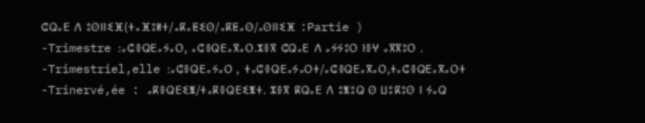ⵛⵕⴰⴹ ⴷ ⵓⵙⵏⵏⵉⴼ(ⵜⴰⴼⵓⵍⵜ/ⴰⴽⴰⵟⵉⵙ/ⴰⴽⵟⴰⵙ/ⴰⵙⵏⵏⵉⴼ :Partie )
-Trimestre :ⴰⵛⴻⵕⴹⴰⵢⴰⵔ, ⴰⵛⴻⵕⴹⴰⴳⴰⵔ.ⵣⴻⴳ ⵛⵕⴰⴹ ⴷ ⴰⵢⵢⵓⵔ ⵏⴻⵖ ⴰⴳⴳⵓⵔ .
-Trimestriel,elle :ⴰⵛⴻⵕⴹⴰⵢⴰⵔ , ⵜⴰⵛⴻⵕⴹⴰⵢⴰⵔⵜ/ⴰⵛⴻⵕⴹⴰⴳⴰⵔ,ⵜⴰⵛⴻⵕⴹⴰⴳⴰⵔⵜ
-Trinervé,ée : ⴰⴽⴻⵕⴹⵉⵥ/ⵜⴰⴽⴻⵕⴹⵉⵥⵜ. ⵣⴻⴳ ⴽⵕⴰⴹ ⴷ ⵓⵥⵓⵕ ⵙ ⵡⵓⴽⵓⵙ ⵏ ⵢⴰⵕ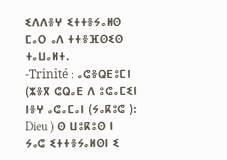ⵉⴷⴷⴻⵖ ⵉⵜⵜⴻⵢⴰⵍⵙ ⵎⴰⵔ ⴰⴷ ⵜⵜⴻⴼⵙⵉⵙ ⵜⴰⵡⴰⵍⵜ.
-Trinité : ⴰⵛⴻⵕⴹⵓⵎⵏ (ⵣⴻⴳ ⵛⵕⴰⴹ ⴷ ⵓⵛⴰⵎⵉⵏ ⵏⴻⵖ ⴰⵛⴰⵎⴰⵏ (ⵢⴰⴽⵓⵛ ): Dieu ) ⵙ ⵡⵓⴽⵓⵙ ⵏ ⵢⴰⵛ ⵉⵜⵜⴻⵢⴰⵍⵙⵏ ⵉ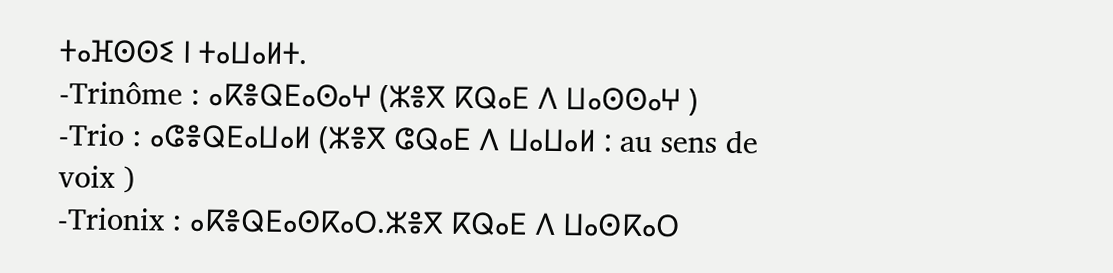ⵜⴰⴼⵙⵙⵉ ⵏ ⵜⴰⵡⴰⵍⵜ.
-Trinôme : ⴰⴽⴻⵕⴹⴰⵙⴰⵖ (ⵣⴻⴳ ⴽⵕⴰⴹ ⴷ ⵡⴰⵙⵙⴰⵖ )
-Trio : ⴰⵛⴻⵕⴹⴰⵡⴰⵍ (ⵣⴻⴳ ⵛⵕⴰⴹ ⴷ ⵡⴰⵡⴰⵍ : au sens de voix )
-Trionix : ⴰⴽⴻⵕⴹⴰⵙⴽⴰⵔ.ⵣⴻⴳ ⴽⵕⴰⴹ ⴷ ⵡⴰⵙⴽⴰⵔ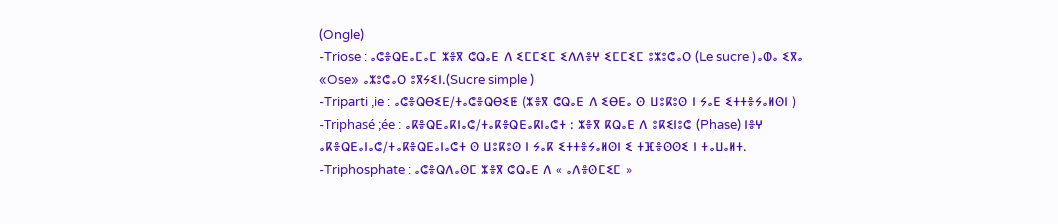(Ongle)
-Triose : ⴰⵛⴻⵕⴹⴰⵎⴰⵎ ⵣⴻⴳ ⵛⵕⴰⴹ ⴷ ⵉⵎⵎⵉⵎ ⵉⴷⴷⴻⵖ ⵉⵎⵎⵉⵎ ⵓⵣⵓⵛⴰⵔ (Le sucre )ⴰⵀⴰ ⵉⴳⴰ «Ose» ⴰⵣⵓⵛⴰⵔ ⵓⴳⵢⵉⵏ.(Sucre simple )
-Triparti ,ie : ⴰⵛⴻⵕⴱⵉⴹ/ⵜⴰⵛⴻⵕⴱⵉⵟ (ⵣⴻⴳ ⵛⵕⴰⴹ ⴷ ⵉⴱⴹⴰ ⵙ ⵡⵓⴽⵓⵙ ⵏ ⵢⴰⴹ ⵉⵜⵜⴻⵢⴰⵍⵙⵏ )
-Triphasé ;ée : ⴰⴽⴻⵕⴹⴰⴽⵏⴰⵛ/ⵜⴰⴽⴻⵕⴹⴰⴽⵏⴰⵛⵜ : ⵣⴻⴳ ⴽⵕⴰⴹ ⴷ ⵓⴽⵉⵏⵓⵛ (Phase) ⵏⴻⵖ ⴰⴽⴻⵕⴹⴰⵏⴰⵛ/ⵜⴰⴽⴻⵕⴹⴰⵏⴰⵛⵜ ⵙ ⵡⵓⴽⵓⵙ ⵏ ⵢⴰⴽ ⵉⵜⵜⴻⵢⴰⵍⵙⵏ ⵉ ⵜⴼⴻⵙⵙⵉ ⵏ ⵜⴰⵡⴰⵍⵜ.
-Triphosphate : ⴰⵛⴻⵕⴷⴰⵙⵎ ⵣⴻⴳ ⵛⵕⴰⴹ ⴷ « ⴰⴷⴻⵙⵎⵉⵎ »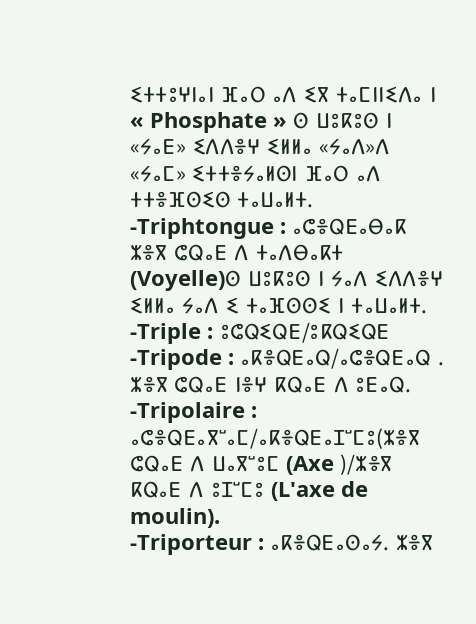ⵉⵜⵜⵓⵖⵏⴰⵏ ⴼⴰⵔ ⴰⴷ ⵉⴳ ⵜⴰⵎⵏⵏⵉⴷⴰ ⵏ « Phosphate » ⵙ ⵡⵓⴽⵓⵙ ⵏ «ⵢⴰⴹ» ⵉⴷⴷⴻⵖ ⵉⵍⵍⴰ «ⵢⴰⴷ»ⴷ «ⵢⴰⵎ» ⵉⵜⵜⴻⵢⴰⵍⵙⵏ ⴼⴰⵔ ⴰⴷ ⵜⵜⴻⴼⵙⵉⵙ ⵜⴰⵡⴰⵍⵜ.
-Triphtongue : ⴰⵛⴻⵕⴹⴰⴱⴰⴽ ⵣⴻⴳ ⵛⵕⴰⴹ ⴷ ⵜⴰⴷⴱⴰⴽⵜ (Voyelle)ⵙ ⵡⵓⴽⵓⵙ ⵏ ⵢⴰⴷ ⵉⴷⴷⴻⵖ ⵉⵍⵍⴰ ⵢⴰⴷ ⵉ ⵜⴰⴼⵙⵙⵉ ⵏ ⵜⴰⵡⴰⵍⵜ.
-Triple : ⵓⵛⵕⵉⵕⴹ/ⵓⴽⵕⵉⵕⴹ
-Tripode : ⴰⴽⴻⵕⴹⴰⵕ/ⴰⵛⴻⵕⴹⴰⵕ . ⵣⴻⴳ ⵛⵕⴰⴹ ⵏⴻⵖ ⴽⵕⴰⴹ ⴷ ⵓⴹⴰⵕ.
-Tripolaire : ⴰⵛⴻⵕⴹⴰⴳⵯⴰⵎ/ⴰⴽⴻⵕⴹⴰⵊⵯⵎⵓ(ⵣⴻⴳ ⵛⵕⴰⴹ ⴷ ⵡⴰⴳⵯⵓⵎ (Axe )/ⵣⴻⴳ ⴽⵕⴰⴹ ⴷ ⵓⵊⵯⵎⵓ (L'axe de moulin).
-Triporteur : ⴰⴽⴻⵕⴹⴰⵙⴰⵢ. ⵣⴻⴳ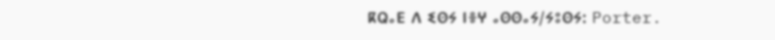ⴽⵕⴰⴹ ⴷ ⵉⵙⵢ ⵏⴻⵖ ⴰⵙⵙⴰⵢ/ⵢⵓⵙⵢ: Porter.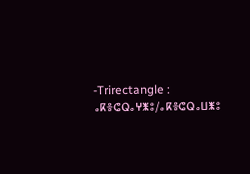-Trirectangle : ⴰⴽⴻⵛⵕⴰⵖⵥⵓ/ⴰⴽⴻⵛⵕⴰⵡⵥⵓ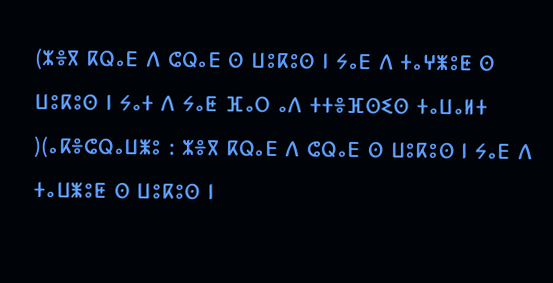(ⵣⴻⴳ ⴽⵕⴰⴹ ⴷ ⵛⵕⴰⴹ ⵙ ⵡⵓⴽⵓⵙ ⵏ ⵢⴰⴹ ⴷ ⵜⴰⵖⵥⵓⵟ ⵙ ⵡⵓⴽⵓⵙ ⵏ ⵢⴰⵜ ⴷ ⵢⴰⵟ ⴼⴰⵔ ⴰⴷ ⵜⵜⴻⴼⵙⵉⵙ ⵜⴰⵡⴰⵍⵜ )(ⴰⴽⴻⵛⵕⴰⵡⵥⵓ : ⵣⴻⴳ ⴽⵕⴰⴹ ⴷ ⵛⵕⴰⴹ ⵙ ⵡⵓⴽⵓⵙ ⵏ ⵢⴰⴹ ⴷ ⵜⴰⵡⵥⵓⵟ ⵙ ⵡⵓⴽⵓⵙ ⵏ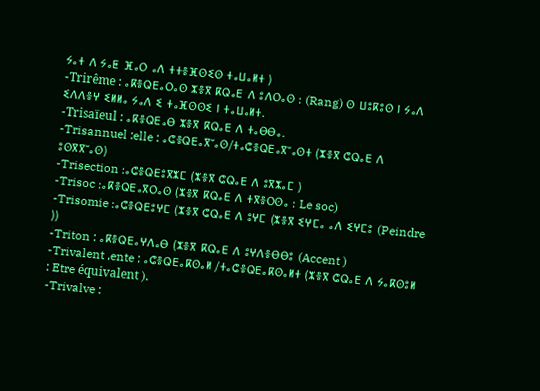ⵢⴰⵜ ⴷ ⵢⴰⵟ ⴼⴰⵔ ⴰⴷ ⵜⵜⴻⴼⵙⵉⵙ ⵜⴰⵡⴰⵍⵜ )
-Trirême : ⴰⴽⴻⵕⴹⴰⵔⴰⵙ ⵣⴻⴳ ⴽⵕⴰⴹ ⴷ ⵓⴷⵔⴰⵙ : (Rang) ⵙ ⵡⵓⴽⵓⵙ ⵏ ⵢⴰⴷ ⵉⴷⴷⴻⵖ ⵉⵍⵍⴰ ⵢⴰⴷ ⵉ ⵜⴰⴼⵙⵙⵉ ⵏ ⵜⴰⵡⴰⵍⵜ.
-Trisaïeul : ⴰⴽⴻⵕⴹⴰⴱ ⵣⴻⴳ ⴽⵕⴰⴹ ⴷ ⵜⴰⴱⴱⴰ.
-Trisannuel :elle : ⴰⵛⴻⵕⴹⴰⴳⵯⴰⵙ/ⵜⴰⵛⴻⵕⴹⴰⴳⵯⴰⵙⵜ (ⵣⴻⴳ ⵛⵕⴰⴹ ⴷ ⵓⵙⴳⴳⵯⴰⵙ)
-Trisection :ⴰⵛⴻⵕⴹⵓⴳⵣⵎ (ⵣⴻⴳ ⵛⵕⴰⴹ ⴷ ⵓⴳⵣⴰⵎ )
-Trisoc :ⴰⴽⴻⵕⴹⴰⴳⵔⴰⵙ (ⵣⴻⴳ ⴽⵕⴰⴹ ⴷ ⵜⴳⴻⵔⵙⴰ : Le soc)
-Trisomie :ⴰⵛⴻⵕⴹⵓⵖⵎ (ⵣⴻⴳ ⵛⵕⴰⴹ ⴷ ⵓⵖⵎ (ⵣⴻⴳ ⵉⵖⵎⴰ ⴰⴷ ⵉⵖⵎⵓ (Peindre ))
-Triton : ⴰⴽⴻⵕⴹⴰⵖⴷⴰⴱ (ⵣⴻⴳ ⴽⵕⴰⴹ ⴷ ⵓⵖⴷⴻⴱⴱⵓ (Accent )
-Trivalent ,ente : ⴰⵛⴻⵕⴹⴰⴽⵙⴰⵍ /ⵜⴰⵛⴻⵕⴹⴰⴽⵙⴰⵍⵜ (ⵣⴻⴳ ⵛⵕⴰⴹ ⴷ ⵢⴰⴽⵙⵓⵍ : Etre équivalent ).
-Trivalve :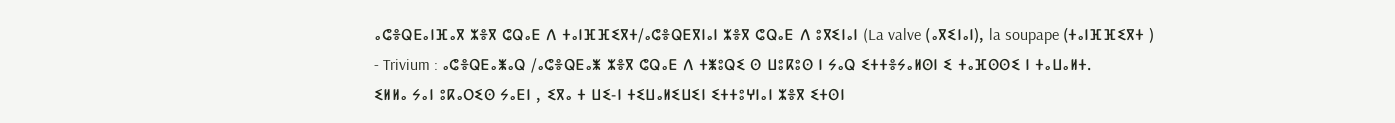ⴰⵛⴻⵕⴹⴰⵏⴼⴰⴳ ⵣⴻⴳ ⵛⵕⴰⴹ ⴷ ⵜⴰⵏⴼⴼⵉⴳⵜ/ⴰⵛⴻⵕⴹⴳⵏⴰⵏ ⵣⴻⴳ ⵛⵕⴰⴹ ⴷ ⵓⴳⵉⵏⴰⵏ (La valve (ⴰⴳⵉⵏⴰⵏ), la soupape (ⵜⴰⵏⴼⴼⵉⴳⵜ )
- Trivium : ⴰⵛⴻⵕⴹⴰⵥⴰⵕ /ⴰⵛⴻⵕⴹⴰⵥ ⵣⴻⴳ ⵛⵕⴰⴹ ⴷ ⵜⵥⵓⵕⵉ ⵙ ⵡⵓⴽⵓⵙ ⵏ ⵢⴰⵕ ⵉⵜⵜⴻⵢⴰⵍⵙⵏ ⵉ ⵜⴰⴼⵙⵙⵉ ⵏ ⵜⴰⵡⴰⵍⵜ.
ⵉⵍⵍⴰ ⵢⴰⵏ ⵓⴽⴰⵔⵉⵙ ⵢⴰⴹⵏ , ⵉⴳⴰ ⵜ ⵡⵉ-ⵏ ⵜⵉⵡⴰⵍⵉⵡⵉⵏ ⵉⵜⵜⵓⵖⵏⴰⵏ ⵣⴻⴳ ⵉⵜⵙⵏ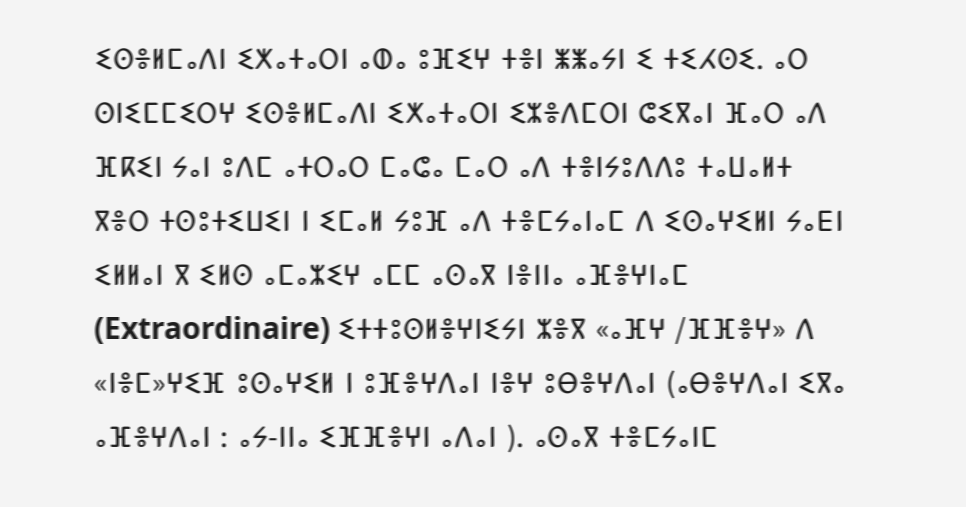ⵉⵙⴻⵍⵎⴰⴷⵏ ⵉⵅⴰⵜⴰⵔⵏ ⴰⵀⴰ ⵓⴼⵉⵖ ⵜⴻⵏ ⵥⵥⴰⵢⵏ ⵉ ⵜⵉⵃⵙⵉ. ⴰⵔ ⵙⵏⵉⵎⵎⵉⵔⵖ ⵉⵙⴻⵍⵎⴰⴷⵏ ⵉⵅⴰⵜⴰⵔⵏ ⵉⵣⴻⴷⵎⵔⵏ ⵛⵉⴳⴰⵏ ⴼⴰⵔ ⴰⴷ ⴼⴽⵉⵏ ⵢⴰⵏ ⵓⴷⵎ ⴰⵜⵔⴰⵔ ⵎⴰⵛⴰ ⵎⴰⵔ ⴰⴷ ⵜⴻⵏⵢⵓⴷⴷⵓ ⵜⴰⵡⴰⵍⵜ ⴳⴻⵔ ⵜⵙⵓⵜⵉⵡⵉⵏ ⵏ ⵉⵎⴰⵍ ⵢⵓⴼ ⴰⴷ ⵜⴻⵎⵢⴰⵏⴰⵎ ⴷ ⵉⵙⴰⵖⵉⵍⵏ ⵢⴰⴹⵏ ⵉⵍⵍⴰⵏ ⴳ ⵉⵍⵙ ⴰⵎⴰⵣⵉⵖ ⴰⵎⵎ ⴰⵙⴰⴳ ⵏⴻⵏⵏⴰ ⴰⴼⴻⵖⵏⴰⵎ (Extraordinaire) ⵉⵜⵜⵓⵙⵍⴻⵖⵏⵉⵢⵏ ⵣⴻⴳ «ⴰⴼⵖ /ⴼⴼⴻⵖ» ⴷ «ⵏⴻⵎ»ⵖⵉⴼ ⵓⵙⴰⵖⵉⵍ ⵏ ⵓⴼⴻⵖⴷⴰⵏ ⵏⴻⵖ ⵓⴱⴻⵖⴷⴰⵏ (ⴰⴱⴻⵖⴷⴰⵏ ⵉⴳⴰ ⴰⴼⴻⵖⴷⴰⵏ : ⴰⵢ-ⵏⵏⴰ ⵉⴼⴼⴻⵖⵏ ⴰⴷⴰⵏ ). ⴰⵙⴰⴳ ⵜⴻⵎⵢⴰⵏⵎ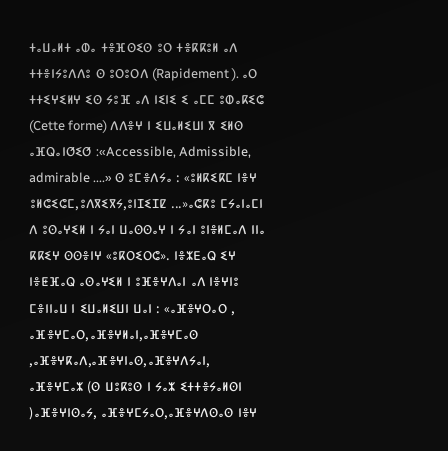ⵜⴰⵡⴰⵍⵜ ⴰⵀⴰ ⵜⴻⴼⵙⵉⵙ ⵓⵔ ⵜⴻⴽⴽⵓⵍ ⴰⴷ ⵜⵜⴻⵏⵢⵓⴷⴷⵓ ⵙ ⵓⵔⵓⵔⴷ (Rapidement ). ⴰⵔ ⵜⵜⵉⵖⵉⵍⵖ ⵉⵙ ⵢⵓⴼ ⴰⴷ ⵏⵉⵏⵉ ⵉ ⴰⵎⵎ ⵓⵀⴰⴽⵉⵛ (Cette forme) ⴷⴷⴻⵖ ⵏ ⵉⵡⴰⵍⵉⵡⵏ ⴳ ⵉⵍⵙ ⴰⴼⵕⴰⵏⵚⵉⵚ :«Accessible, Admissible, admirable ....» ⵙ ⵓⵎⴻⴷⵢⴰ : «ⵓⵍⴽⵉⴽⵎ ⵏⴻⵖ ⵓⵍⵛⵉⵛⵎ,ⵓⴷⴳⵉⴳⵢ,ⵓⵏⵊⵉⵊⵇ ...»ⴰⵛⴽⵓ ⵎⵢⴰⵏⴰⵎⵏ ⴷ ⵓⵙⴰⵖⵉⵍ ⵏ ⵢⴰⵏ ⵡⴰⵙⵙⴰⵖ ⵏ ⵢⴰⵏ ⵓⵏⴻⵍⵎⴰⴷ ⵏⵏⴰ ⴽⴽⵉⵖ ⵙⵙⴻⵏⵖ «ⵓⴽⵔⵉⵔⵛ». ⵏⴻⵣⴹⴰⵕ ⵉⵖ ⵏⴻⵟⴼⴰⵕ ⴰⵙⴰⵖⵉⵍ ⵏ ⵓⴼⴻⵖⴷⴰⵏ ⴰⴷ ⵏⴻⵖⵏⵓ ⵎⴻⵏⵏⴰⵡ ⵏ ⵉⵡⴰⵍⵉⵡⵏ ⵡⴰⵏ : «ⴰⴼⴻⵖⵔⴰⵔ , ⴰⴼⴻⵖⵎⴰⵔ,ⴰⴼⴻⵖⵍⴰⵏ,ⴰⴼⴻⵖⵎⴰⵙ ,ⴰⴼⴻⵖⴽⴰⴷ,ⴰⴼⴻⵖⵏⴰⵙ,ⴰⴼⴻⵖⴷⵢⴰⵏ, ⴰⴼⴻⵖⵎⴰⵣ (ⵙ ⵡⵓⴽⵓⵙ ⵏ ⵢⴰⵣ ⵉⵜⵜⴻⵢⴰⵍⵙⵏ )ⴰⴼⴻⵖⵏⵙⴰⵢ, ⴰⴼⴻⵖⵎⵢⴰⵔ,ⴰⴼⴻⵖⴷⵙⴰⵙ ⵏⴻⵖ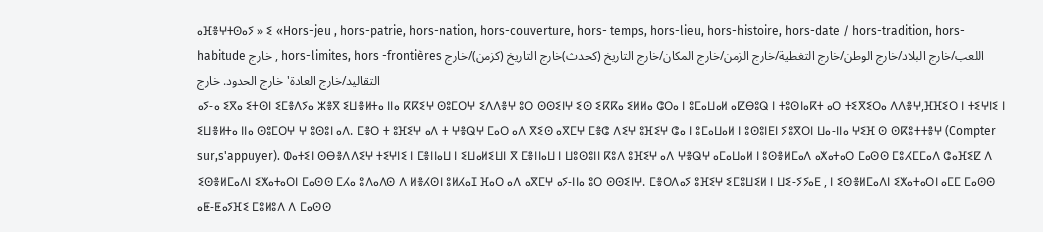ⴰⴼⴻⵖⵜⵙⴰⵢ » ⵉ «Hors-jeu , hors-patrie, hors-nation, hors-couverture, hors- temps, hors-lieu, hors-histoire, hors-date / hors-tradition, hors-habitude خارج , hors-limites, hors -frontières اللعب/خارج البلاد/خارج الوطن/خارج التغطية/خارج الزمن/خارج المكان/خارج التاريخ (كحدث)خارج التاريخ (كزمن)/خارج التقاليد/خارج العادة'خارج الحدود. خارج
ⴰⵢ-ⴰ ⵉⴳⴰ ⵉⵜⵙⵏ ⵉⵎⴻⴷⵢⴰ ⵣⴻⴳ ⵉⵡⴻⵍⵜⴰ ⵏⵏⴰ ⴽⴽⵉⵖ ⵙⵓⵎⵔⵖ ⵉⴷⴷⴻⵖ ⵓⵔ ⵙⵙⵉⵏⵖ ⵉⵙ ⵉⴽⴽⴰ ⵉⵍⵍⴰ ⵛⵔⴰ ⵏ ⵓⵎⴰⵡⴰⵍ ⴰⵇⴱⵓⵕ ⵏ ⵜⵓⵙⵏⴰⴽⵜ ⴰⵔ ⵜⵉⴳⵉⵔⴰ ⴷⴷⴻⵖ,ⴼⴼⵉⵔ ⵏ ⵜⵉⵖⵏⵉ ⵏ ⵉⵡⴻⵍⵜⴰ ⵏⵏⴰ ⵙⵓⵎⵔⵖ ⵖ ⵓⵙⵓⵏ ⴰⴷ. ⵎⴻⵔ ⵜ ⵓⴼⵉⵖ ⴰⴷ ⵜ ⵖⴻⵕⵖ ⵎⴰⵔ ⴰⴷ ⴳⵉⵙ ⴰⴳⵎⵖ ⵎⴻⵛ ⴷⵉⵖ ⵓⴼⵉⵖ ⵛⴰ ⵏ ⵓⵎⴰⵡⴰⵍ ⵏ ⵓⵙⵓⵏⴹⵏ ⵢⵓⴳⵔⵏ ⵡⴰ-ⵏⵏⴰ ⵖⵉⴼ ⵙ ⵙⴽⵓⵜⵜⴻⵖ (Compter sur,s'appuyer). ⵀⴰⵜⵉⵏ ⵙⴱⴻⴷⴷⵉⵖ ⵜⵉⵖⵏⵉ ⵏ ⵎⴻⵏⵏⴰⵡ ⵏ ⵉⵡⴰⵍⵉⵡⵏ ⴳ ⵎⴻⵏⵏⴰⵡ ⵏ ⵡⵓⵙⵓⵏⵏ ⴽⵓⴷ ⵓⴼⵉⵖ ⴰⴷ ⵖⴻⵕⵖ ⴰⵎⴰⵡⴰⵍ ⵏ ⵓⵙⴻⵍⵎⴰⴷ ⴰⵅⴰⵜⴰⵔ ⵎⴰⵙⵙ ⵎⵓⵃⵎⵎⴰⴷ ⵛⴰⴼⵉⵇ ⴷ ⵉⵙⴻⵍⵎⴰⴷⵏ ⵉⵅⴰⵜⴰⵔⵏ ⵎⴰⵙⵙ ⵎⵃⴰ ⵓⴷⴰⴷⵙ ⴷ ⵍⴻⵃⵙⵏ ⵓⵍⵃⴰⵊ ⴼⴰⵔ ⴰⴷ ⴰⴳⵎⵖ ⴰⵢ-ⵏⵏⴰ ⵓⵔ ⵙⵙⵉⵏⵖ. ⵎⴻⵔⴷⴰⵢ ⵓⴼⵉⵖ ⵉⵎⵓⵡⵉⵍ ⵏ ⵡⵉ-ⵢⵢⴰⴹ , ⵏ ⵉⵙⴻⵍⵎⴰⴷⵏ ⵉⵅⴰⵜⴰⵔⵏ ⴰⵎⵎ ⵎⴰⵙⵙ ⴰⵟ-ⵟⴰⵢⴼⵉ ⵎⵓⵍⵓⴷ ⴷ ⵎⴰⵙⵙ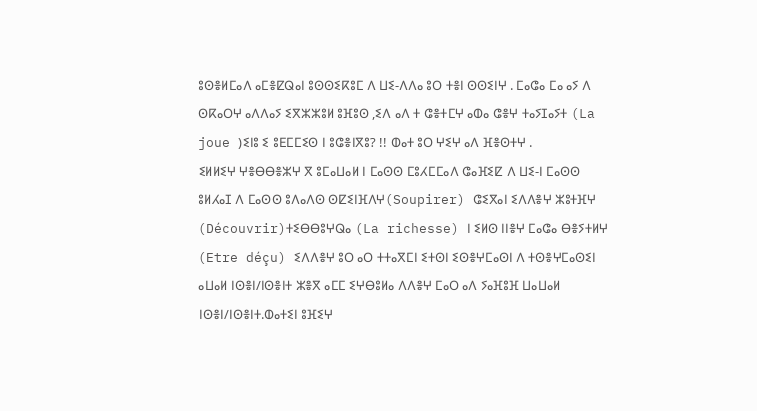ⵓⵙⴻⵍⵎⴰⴷ ⴰⵎⴻⵇⵕⴰⵏ ⵓⵙⵙⵉⴽⵓⵎ ⴷ ⵡⵉ-ⴷⴷⴰ ⵓⵔ ⵜⴻⵏ ⵙⵙⵉⵏⵖ . ⵎⴰⵛⴰ ⵎⴰ ⴰⵢ ⴷ ⵙⴽⴰⵔⵖ ⴰⴷⴷⴰⵢ ⵉⴳⵣⵣⵓⵍ ⵓⴼⵓⵙ ,ⵉⴷ ⴰⴷ ⵜ ⵛⴻⵜⵎⵖ ⴰⵀⴰ ⵛⴻⵖ ⵜⴰⵢⵊⴰⵢⵜ (La joue )ⵉⵏⵓ ⵉ ⵓⴹⵎⵎⵉⵙ ⵏ ⵓⵛⴻⵏⴳⵓ? !! ⵀⴰⵜ ⵓⵔ ⵖⵉⵖ ⴰⴷ ⴼⴻⵙⵜⵖ .
ⵉⵍⵍⵉⵖ ⵖⴻⴱⴱⴻⵣⵖ ⴳ ⵓⵎⴰⵡⴰⵍ ⵏ ⵎⴰⵙⵙ ⵎⵓⵃⵎⵎⴰⴷ ⵛⴰⴼⵉⵇ ⴷ ⵡⵉ-ⵏ ⵎⴰⵙⵙ ⵓⵍⵃⴰⵊ ⴷ ⵎⴰⵙⵙ ⵓⴷⴰⴷⵙ ⵙⵇⵉⵏⴼⴷⵖ(Soupirer) ⵛⵉⴳⴰⵏ ⵉⴷⴷⴻⵖ ⵣⵓⵜⴼⵖ (Découvrir)ⵜⵉⴱⴱⵓⵖⵕⴰ (La richesse) ⵏ ⵉⵍⵙ ⵏⵏⴻⵖ ⵎⴰⵛⴰ ⴱⴻⵢⵜⵍⵖ (Etre déçu) ⵉⴷⴷⴻⵖ ⵓⵔ ⴰⵔ ⵜⵜⴰⴳⵎⵏ ⵉⵜⵙⵏ ⵉⵙⴻⵖⵎⴰⵙⵏ ⴷ ⵜⵙⴻⵖⵎⴰⵙⵉⵏ ⴰⵡⴰⵍ ⵏⵙⴻⵏ/ⵏⵙⴻⵏⵜ ⵣⴻⴳ ⴰⵎⵎ ⵉⵖⴱⵓⵍⴰ ⴷⴷⴻⵖ ⵎⴰⵔ ⴰⴷ ⵢⴰⴼⵓⴼ ⵡⴰⵡⴰⵍ ⵏⵙⴻⵏ/ⵏⵙⴻⵏⵜ.ⵀⴰⵜⵉⵏ ⵓⴼⵉⵖ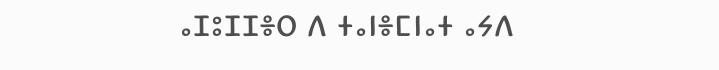ⴰⵊⵓⵊⵊⴻⵔ ⴷ ⵜⴰⵏⴻⵎⵏⴰⵜ ⴰⵢⴷ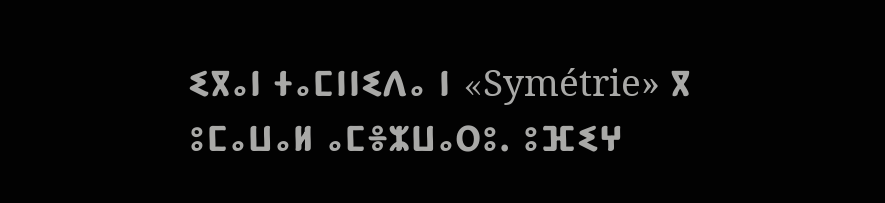ⵉⴳⴰⵏ ⵜⴰⵎⵏⵏⵉⴷⴰ ⵏ «Symétrie» ⴳ ⵓⵎⴰⵡⴰⵍ ⴰⵎⴻⵣⵡⴰⵔⵓ. ⵓⴼⵉⵖ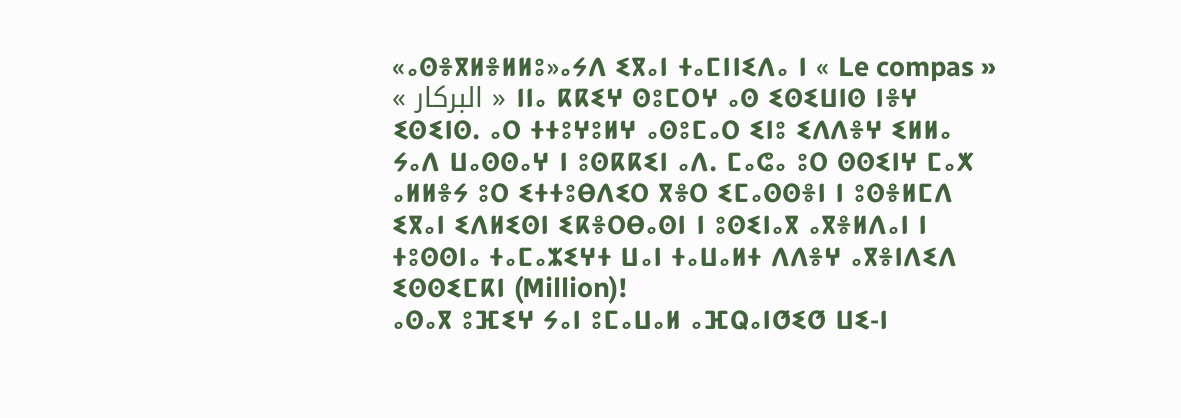«ⴰⵙⴻⴳⵍⴻⵍⵍⵓ»ⴰⵢⴷ ⵉⴳⴰⵏ ⵜⴰⵎⵏⵏⵉⴷⴰ ⵏ « Le compas » « البركار » ⵏⵏⴰ ⴽⴽⵉⵖ ⵙⵓⵎⵔⵖ ⴰⵙ ⵉⵙⵉⵡⵏⵙ ⵏⴻⵖ ⵉⵙⵉⵏⵙ. ⴰⵔ ⵜⵜⵓⵖⵓⵍⵖ ⴰⵙⵓⵎⴰⵔ ⵉⵏⵓ ⵉⴷⴷⴻⵖ ⵉⵍⵍⴰ ⵢⴰⴷ ⵡⴰⵙⵙⴰⵖ ⵏ ⵓⵙⴽⴽⵉⵏ ⴰⴷ. ⵎⴰⵛⴰ ⵓⵔ ⵙⵙⵉⵏⵖ ⵎⴰⵅ ⴰⵍⵍⴻⵢ ⵓⵔ ⵉⵜⵜⵓⴱⴷⵉⵔ ⴳⴻⵔ ⵉⵎⴰⵙⵙⴻⵏ ⵏ ⵓⵙⴻⵍⵎⴷ ⵉⴳⴰⵏ ⵉⴷⵍⵉⵙⵏ ⵉⴽⴻⵔⴱⴰⵙⵏ ⵏ ⵓⵙⵉⵏⴰⴳ ⴰⴳⴻⵍⴷⴰⵏ ⵏ ⵜⵓⵙⵙⵏⴰ ⵜⴰⵎⴰⵣⵉⵖⵜ ⵡⴰⵏ ⵜⴰⵡⴰⵍⵜ ⴷⴷⴻⵖ ⴰⴳⴻⵏⴷⵉⴷ ⵉⵙⵙⵉⵎⴽⵏ (Million)!
ⴰⵙⴰⴳ ⵓⴼⵉⵖ ⵢⴰⵏ ⵓⵎⴰⵡⴰⵍ ⴰⴼⵕⴰⵏⵚⵉⵚ ⵡⵉ-ⵏ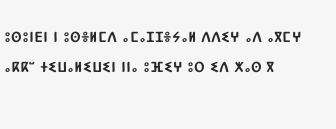ⵓⵙⵓⵏⴹⵏ ⵏ ⵓⵙⴻⵍⵎⴷ ⴰⵎⴰⵊⵊⴻⵢⴰⵍ ⴷⴷⵉⵖ ⴰⴷ ⴰⴳⵎⵖ ⴰⴽⴽⵯ ⵜⵉⵡⴰⵍⵉⵡⵉⵏ ⵏⵏⴰ ⵓⴼⵉⵖ ⵓⵔ ⵉⴷ ⵅⴰⵙ ⴳ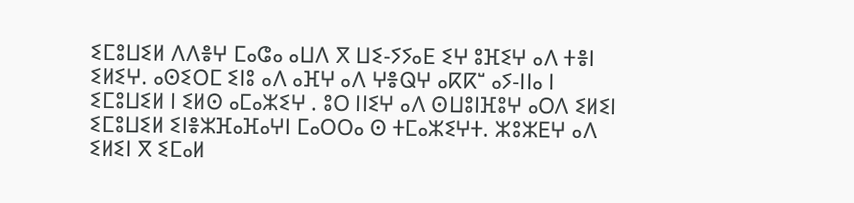ⵉⵎⵓⵡⵉⵍ ⴷⴷⴻⵖ ⵎⴰⵛⴰ ⴰⵡⴷ ⴳ ⵡⵉ-ⵢⵢⴰⴹ ⵉⵖ ⵓⴼⵉⵖ ⴰⴷ ⵜⴻⵏ ⵉⵍⵉⵖ. ⴰⵙⵉⵔⵎ ⵉⵏⵓ ⴰⴷ ⴰⴼⵖ ⴰⴷ ⵖⴻⵕⵖ ⴰⴽⴽⵯ ⴰⵢ-ⵏⵏⴰ ⵏ ⵉⵎⵓⵡⵉⵍ ⵏ ⵉⵍⵙ ⴰⵎⴰⵣⵉⵖ . ⵓⵔ ⵏⵏⵉⵖ ⴰⴷ ⵙⵡⵓⵏⴼⵓⵖ ⴰⵔⴷ ⵉⵍⵉⵏ ⵉⵎⵓⵡⵉⵍ ⵉⵏⴻⵣⴼⴰⴼⴰⵖⵏ ⵎⴰⵔⵔⴰ ⵙ ⵜⵎⴰⵣⵉⵖⵜ. ⵣⵓⵣⴹⵖ ⴰⴷ ⵉⵍⵉⵏ ⴳ ⵉⵎⴰⵍ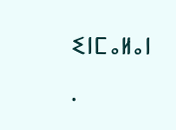ⵉⵏⵎⴰⵍⴰⵏ .